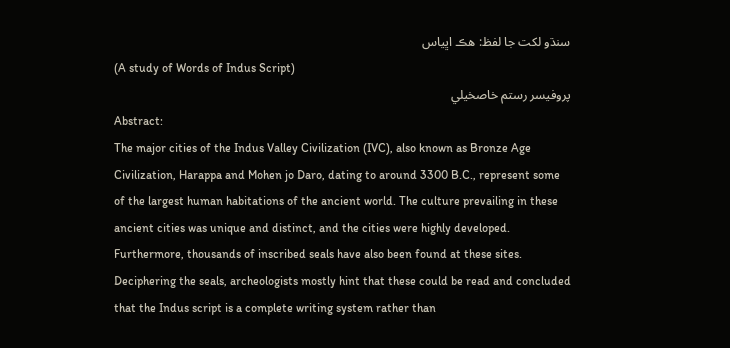سنڌو لکت جا لفظ: هڪ اڀياس
(A study of Words of Indus Script)
پروفيسر رستم خاصخيلي
Abstract:
The major cities of the Indus Valley Civilization (IVC), also known as Bronze Age Civilization, Harappa and Mohen jo Daro, dating to around 3300 B.C., represent some of the largest human habitations of the ancient world. The culture prevailing in these ancient cities was unique and distinct, and the cities were highly developed.
Furthermore, thousands of inscribed seals have also been found at these sites. Deciphering the seals, archeologists mostly hint that these could be read and concluded that the Indus script is a complete writing system rather than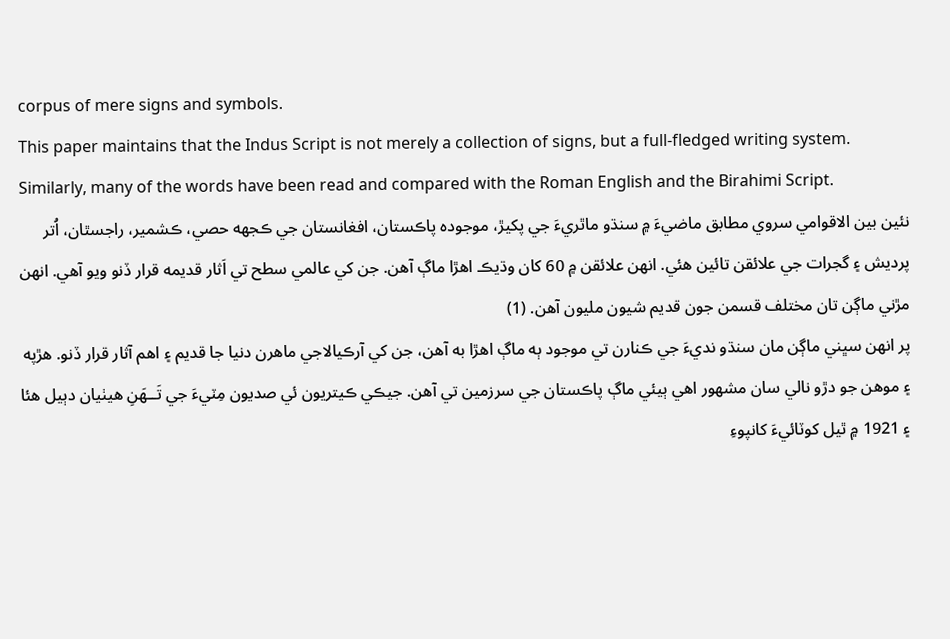corpus of mere signs and symbols.
This paper maintains that the Indus Script is not merely a collection of signs, but a full-fledged writing system. Similarly, many of the words have been read and compared with the Roman English and the Birahimi Script.
نئين بين الاقوامي سروي مطابق ماضيءَ ۾ سنڌو ماٿريءَ جي پکيڙ، موجوده پاڪستان، افغانستان جي ڪجهه حصي، ڪشمير، راجسٿان، اُتر پرديش ۽ گجرات جي علائقن تائين هئي. انهن علائقن ۾ 60 کان وڌيڪ اهڙا ماڳ آهن. جن کي عالمي سطح تي اَثار قديمه قرار ڏنو ويو آهي. انهن مڙني ماڳن تان مختلف قسمن جون قديم شيون مليون آهن. (1)
پر انهن سڀني ماڳن مان سنڌو نديءَ جي ڪنارن تي موجود ٻه ماڳ اهڙا به آهن، جن کي آرڪيالاجي ماهرن دنيا جا قديم ۽ اهم آثار قرار ڏنو. هڙپه ۽ موهن جو دڙو نالي سان مشهور اهي ٻيئي ماڳ پاڪستان جي سرزمين تي آهن. جيڪي ڪيتريون ئي صديون مِٽيءَ جي تَــهَنِ هيٺيان دٻيل هئا ۽ 1921 ۾ ٿيل کوٽائيءَ کانپوءِ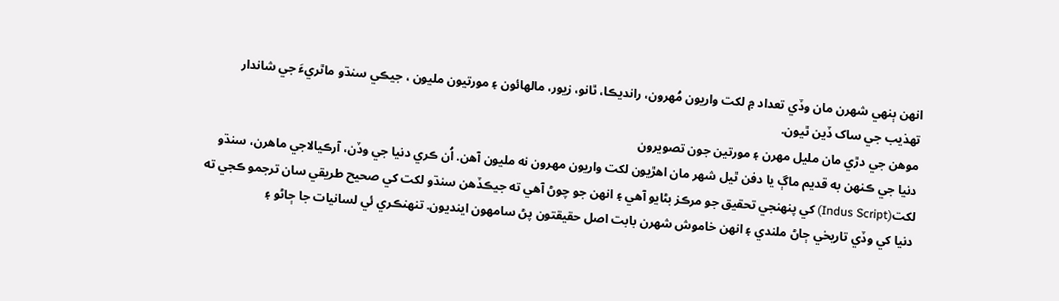انهن ٻنهي شهرن مان وڏي تعداد ۾ لکت واريون مُهرون، رانديڪا، ٿانو، زيور، مالهائون ۽ مورتيون مليون ، جيڪي سنڌو ماٿريءَ جي شاندار تهذيب جي ساک ڏين ٿيون.
موهن جي دڙي مان مليل مهرن ۽ مورتين جون تصويرون
دنيا جي ڪنهن به قديم ماڳ يا دفن ٿيل شهر مان اهڙيون لکت واريون مهرون نه مليون آهن. اُن ڪري دنيا جي وڏن، آرڪيالاجي ماهرن، سنڌو لکت(Indus Script) کي پنهنجي تحقيق جو مرڪز بڻايو آهي ۽ انهن جو چوڻ آهي ته جيڪڏهن سنڌو لکت کي صحيح طريقي سان ترجمو ڪجي ته دنيا کي وڏي تاريخي ڄاڻ ملندي ۽ انهن خاموش شهرن بابت اصل حقيقتون پڻ سامهون اينديون. تنهنڪري ئي لسانيات جا ڄاڻو ۽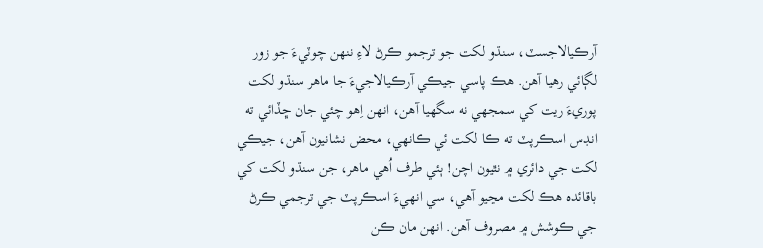آرڪيالاجسٽ، سنڌو لکت جو ترجمو ڪرڻ لاءِ ننهن چوٽيءَ جو زور لڳائي رهيا آهن. هڪ پاسي جيڪي آرڪيالاجيءَ جا ماهر سنڌو لکت پوريءَ ريت کي سمجهي نه سگهيا آهن، انهن اِهو چئي جان ڇڏائي ته انڊس اسڪرپٽ ته ڪا لکت ئي ڪانهي، محض نشانيون آهن، جيڪي لکت جي دائري ۾ نٿيون اچن! ٻئي طرف اُهي ماهر، جن سنڌو لکت کي باقائده هڪ لکت مڃيو آهي، سي انهيءَ اسڪرپٽ جي ترجمي ڪرڻ جي ڪوشش ۾ مصروف آهن. انهن مان ڪن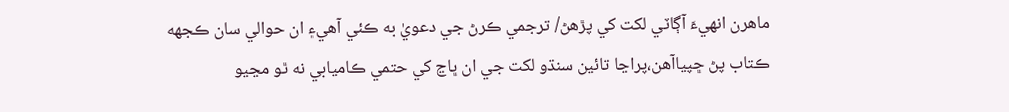ماهرن انهيءَ آڳاٽي لکت کي پڙهڻ/ ترجمي ڪرڻ جي دعويٰ به ڪئي آهي۽ ان حوالي سان ڪجهه ڪتاب پڻ ڇپياآهن،پراڃا تائين سنڌو لکت جي ان ڀاڃ کي حتمي ڪاميابي نه ٿو مڃيو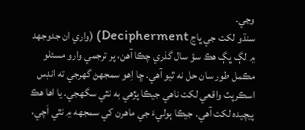وڃي.
سنڌو لکت جي ڀاڃ Decipherment) (واري ان جدوجهد ۾ لڳ ڀڳ هڪ سؤ سال گذري چڪا آهن، پر ترجمي وارو مسئلو مڪمل طور سان حل نه ٿيو آهي. ڇا اِهو سمجهڻ گهرجي ته انڊس اسڪرپٽ واقعي لکت ناهي جيڪا پڙهي به نٿي سگهجي. يا اها هڪ پيچيده لکت آهي. جيڪا ٻوليءَ جي ماهرن کي سمجهه ۾ نٿي اَچي،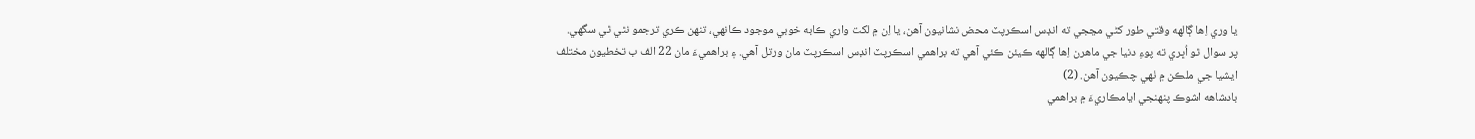يا وري اِها ڳالهه وقتي طور کڻي مڃجي ته انڊس اسڪرپٽ محض نشانيون آهن، يا اِن ۾ لکت واري ڪابه خوبي موجود ڪانهي، تنهن ڪري ترجمو نٿي ٿي سگهي. پر سوال ٿو اُڀري ته پوءِ دنيا جي ماهرن اِها ڳالهه ڪيئن ڪئي آهي ته براهمي اسڪرپٽ انڊس اسڪرپٽ مان ورتل آهي. ۽ براهميءَ مان 22 الف ب تخطيون مختلف ايشيا جي ملڪن ۾ ٺهي چڪيون آهن. (2)
بادشاهه اشوڪ پنهنجي ايامڪاريءَ ۾ براهمي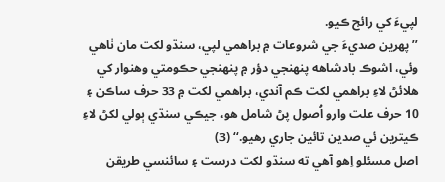لپيءَ کي رائج ڪيو.
’’پهرين صديءَ جي شروعات ۾ براهمي لپي، سنڌو لکت مان ٺاهي وئي، اشوڪ بادشاهه پنهنجي دؤر ۾ پنهنجي حڪومتي وهنوار کي هلائڻ لاءِ براهمي لکت ڪم آندي، براهمي لکت ۾ 33 حرف ساڪن ۽ 10 حرف علت وارو اُصول پڻ شامل هو، جيڪي سنڌي ٻولي لکڻ لاءِ ڪيترين ئي صدين تائين جاري رهيو.‘‘ (3)
اصل مسئلو اِهو آهي ته سنڌو لکت درست ۽ سائنسي طريقن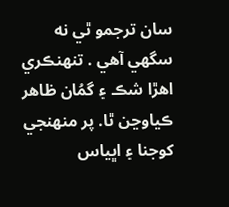سان ترجمو ٿي نه سگهي آهي . تنهنڪري اهڙا شڪ ۽ گمُان ظاهر ڪياوڃن ٿا. پر منهنجي کوجنا ۽ اڀياس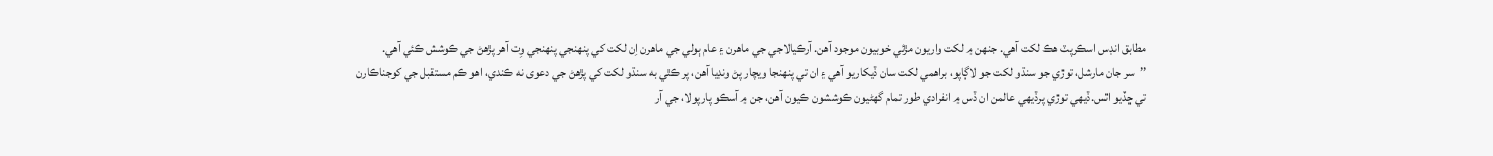مطابق انڊس اسڪرپٽ هڪ لکت آهي. جنهن ۾ لکت واريون مڙئي خوبيون موجود آهن. آرڪيالاجي جي ماهرن ۽ عام ٻولي جي ماهرن اِن لکت کي پنهنجي پنهنجي وِت آهر پڙهڻ جي ڪوشش ڪئي آهي.
’’سر جان مارشل، توڙي جو سنڌو لکت جو لاڳاپو، براھمي لکت سان ڏيکاريو آھي ۽ ان تي پنھنجا ويچار پڻ ونڊيا آھن، پر ڪٿي به سنڌو لکت کي پڙھڻ جي دعوى نه ڪندي، اھو ڪم مستقبل جي کوجناڪارن تي ڇڏيو اٿس.ڏيھي توڙي پرڏيھي عالمن ان ڏس ۾ انفرادي طور تمام گهڻيون ڪوششون ڪيون آھن، جن ۾ آسڪو پارپولا، جي آر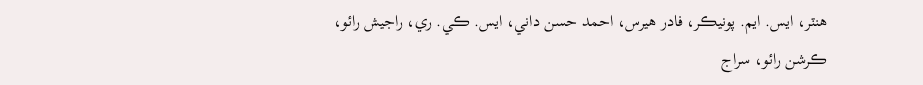ھنٽر، ايس. ايم. پونيڪر، فادر ھيرس، احمد حسن داني، ايس. ڪي. ري، راجيش رائو، ڪرشن رائو، سراج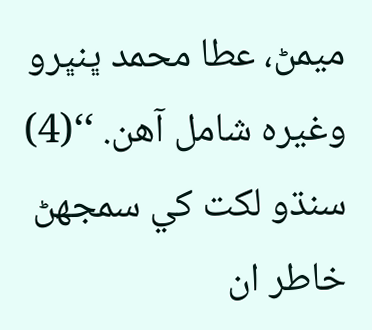ميمڻ، عطا محمد ڀنڀرو وغيره شامل آھن. ‘‘(4)
سنڌو لکت کي سمجهڻ خاطر ان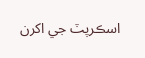اسڪرپٽ جي اکرن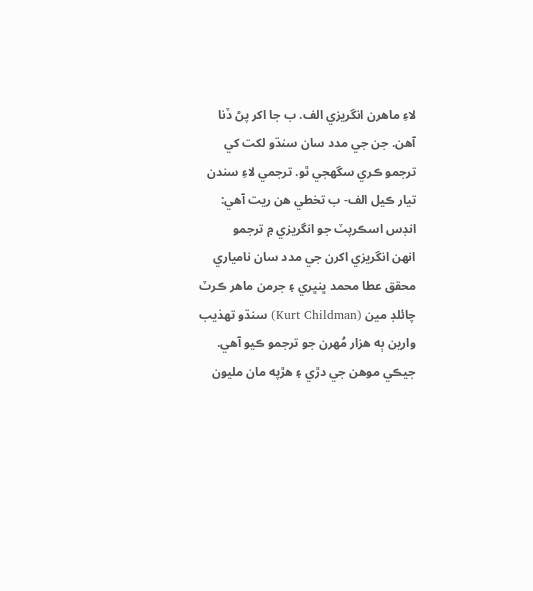لاءِ ماهرن انگريزي الف. ب جا اکر پڻ ڏنا آهن. جن جي مدد سان سنڌو لکت کي ترجمو ڪري سگهجي ٿو. ترجمي لاءِ سندن تيار ڪيل الف- ب تخطي هن ريت آهي:
انڊس اسڪرپٽ جو انگريزي ۾ ترجمو
انهن انگريزي اکرن جي مدد سان نامياري محقق عطا محمد ڀنڀري ۽ جرمن ماهر ڪرٽ چائلڊ مين (Kurt Childman) سنڌو تهذيب وارين ٻه هزار مُهرن جو ترجمو ڪيو آهي. جيڪي موهن جي دڙي ۽ هڙپه مان مليون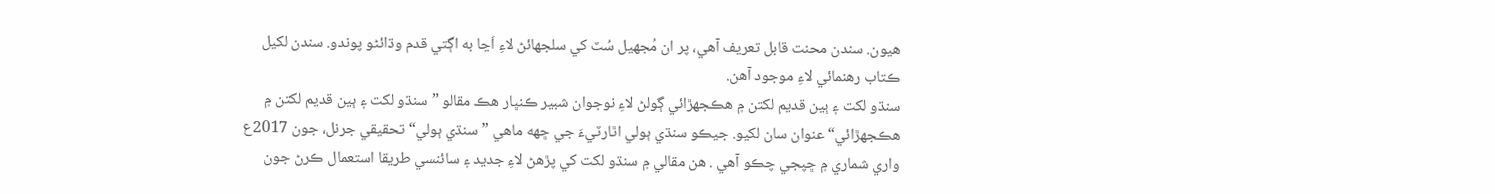هيون. سندن محنت قابل تعريف آهي، پر ان مُجھيل سُٽ کي سلجھائڻ لاءِ اَڃا به اڳتي قدم وڌائڻو پوندو. سندن لکيل ڪتاب رهنمائي لاءِ موجود آهن.
سنڌو لکت ۽ ٻين قديم لکتن ۾ هڪجهڙائي ڳولڻ لاءِ نوجوان شبير ڪنڀار هڪ مقالو ”سنڌو لکت ۽ ٻين قديم لکتن ۾ هڪجھڙائي“ عنوان سان لکيو. جيڪو سنڌي ٻولي اٿارٽيءَ جي ڇهه ماهي ”سنڌي ٻولي“ تحقيقي جرنل، جون 2017ع واري شماري ۾ ڇپجي چڪو آهي . هن مقالي ۾ سنڌو لکت کي پڙهڻ لاءِ جديد ۽ سائنسي طريقا استعمال ڪرڻ جون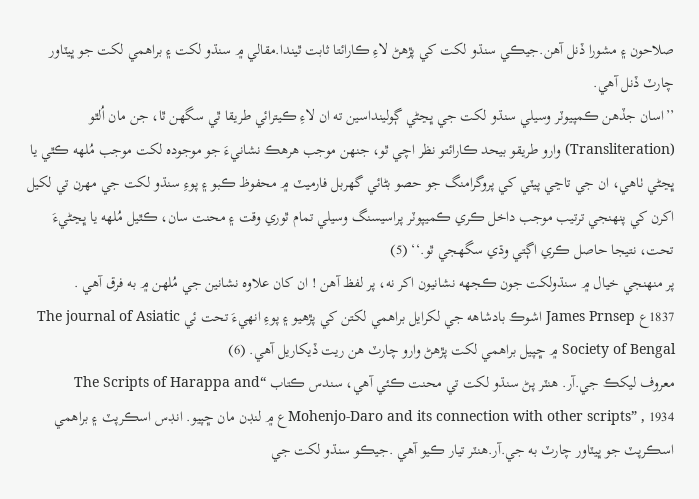صلاحون ۽ مشورا ڏنل آهن.جيڪي سنڌو لکت کي پڙهڻ لاءِ ڪارائتا ثابت ٿيندا.مقالي ۾ سنڌو لکت ۽ براهمي لکت جو ڀيٽاور چارٽ ڏنل آهي.
’’اسان جڏھن ڪمپيوٽر وسيلي سنڌو لکت جي ڀڃڻي ڳولينداسين ته ان لاءِ ڪيترائي طريقا ٿي سگهن ٿا، جن مان اُلٿو (Transliteration) وارو طريقو بيحد ڪارائتو نظر اچي ٿو، جنھن موجب ھرھڪ نشانيءَ جو موجوده لکت موجب مُلهه ڪٿي يا ڀڃڻي ٺاھي، ان جي تاڃي پيٽي کي پروگرامنگ جو حصو بڻائي گهربل فارميٽ ۾ محفوظ ڪبو ۽ پوءِ سنڌو لکت جي مھرن تي لکيل اکرن کي پنھنجي ترتيب موجب داخل ڪري ڪميپوٽر پراسيسنگ وسيلي تمام ٿوري وقت ۽ محنت سان، ڪٿيل مُلهه يا ڀڃڻيءَ تحت، نتيجا حاصل ڪري اڳتي وڌي سگهجي ٿو.‘‘ (5)
پر منهنجي خيال ۾ سنڌولکت جون ڪجھه نشانيون اکر نه، پر لفظ آهن ! ان کان علاوه نشانين جي مُلهن ۾ به فرق آهي .
1837ع James Prnsep اشوڪ بادشاهه جي لکرايل براهمي لکتن کي پڙهيو ۽ پوءِ انهيءَ تحت ئي The journal of Asiatic Society of Bengal ۾ ڇپيل براهمي لکت پڙهڻ وارو چارٽ هن ريت ڏيکاريل آهي. (6)
معروف ليکڪ جي.آر. هنٽر پڻ سنڌو لکت تي محنت ڪئي آهي، سندس ڪتاب “The Scripts of Harappa and Mohenjo-Daro and its connection with other scripts” , 1934ع ۾ لنڊن مان ڇپيو. انڊس اسڪرپٽ ۽ براهمي اسڪرپٽ جو ڀيٽاور چارٽ به جي.آر.هنٽر تيار ڪيو آهي .جيڪو سنڌو لکت جي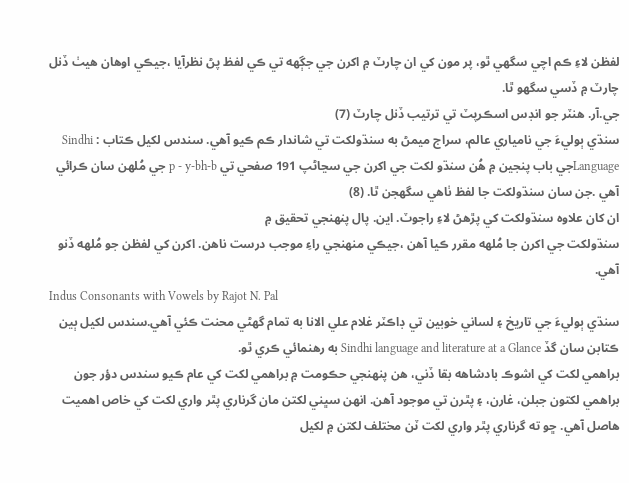لفظن لاءِ ڪم اچي سگهي ٿو، پر مون کي ان چارٽ ۾ اکرن جي جڳهه تي ڪي لفظ پڻ نظرآيا ،جيڪي اوهان هيٺ ڏنل چارٽ ۾ ڏسي سگهو ٿا.
جي.آر. هنٽر جو انڊس اسڪرپٽ تي ترتيب ڏنل چارٽ (7)
سنڌي ٻوليءَ جي نامياري عالم، سراج ميمڻ به سنڌولکت تي شاندار ڪم ڪيو آهي. سندس لکيل ڪتاب : Sindhi Languageجي باب پنجين ۾ هُن سنڌو لکت جي اکرن جي سڃاڻپ 191 صفحي تي p - y-bh-b جي مُلهن سان ڪرائي آهي .جن سان سنڌولکت جا لفظ ٺاهي سگهجن ٿا. (8)
ان کان علاوه سنڌولکت کي پڙهڻ لاءِ راجوٽ. اين. پال پنهنجي تحقيق ۾
سنڌولکت جي اکرن جا مُلهه مقرر ڪيا آهن ،جيڪي منهنجي راءِ موجب درست ناهن. اکرن کي لفظن جو مُلهه ڏنو آهي.
Indus Consonants with Vowels by Rajot N. Pal
سنڌي ٻوليءَ جي تاريخ ۽ لساني خوبين تي ڊاڪٽر غلام علي الانا به تمام گهڻي محنت ڪئي آهي.سندس لکيل ٻين ڪتابن سان گڏ Sindhi language and literature at a Glance به رهنمائي ڪري ٿو.
براهمي لکت کي اشوڪ بادشاهه بقا ڏني، هن پنهنجي حڪومت ۾ براهمي لکت کي عام ڪيو سندس دؤر جون براهمي لکتون جبلن، غارن، ۽ پٿرن تي موجود آهن. انهن سڀني لکتن مان گرناري پٿر واري لکت کي خاص اهميت هاصل آهي. ڇو ته گرناري پٿر واري لکت ٽن مختلف لکتن ۾ لکيل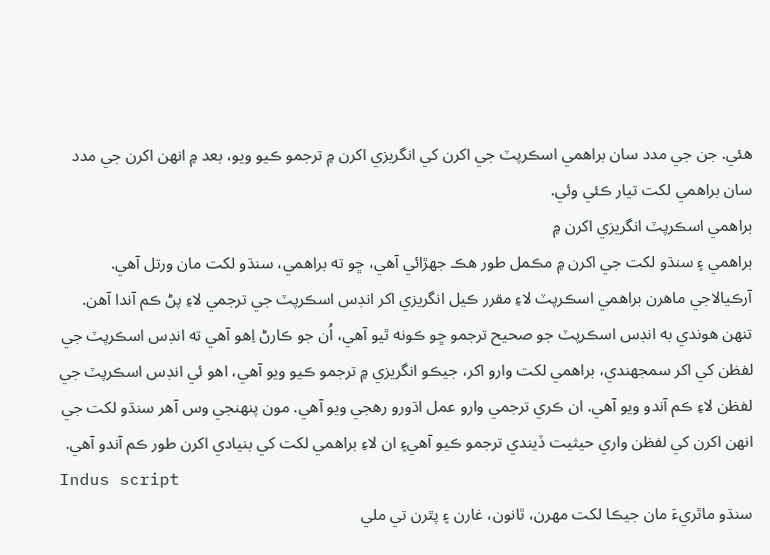هئي. جن جي مدد سان براهمي اسڪرپٽ جي اکرن کي انگريزي اکرن ۾ ترجمو ڪيو ويو، بعد ۾ انهن اکرن جي مدد سان براهمي لکت تيار ڪئي وئي.
براهمي اسڪرپٽ انگريزي اکرن ۾
براهمي ۽ سنڌو لکت جي اکرن ۾ مڪمل طور هڪ جهڙائي آهي، ڇو ته براهمي، سنڌو لکت مان ورتل آهي. آرڪيالاجي ماهرن براهمي اسڪرپٽ لاءِ مقرر ڪيل انگريزي اکر انڊس اسڪرپٽ جي ترجمي لاءِ پڻ ڪم آندا آهن. تنهن هوندي به انڊس اسڪرپٽ جو صحيح ترجمو ڇو ڪونه ٿيو آهي، اُن جو ڪارڻ اِهو آهي ته انڊس اسڪرپٽ جي لفظن کي اکر سمجهندي، براهمي لکت وارو اکر، جيڪو انگريزي ۾ ترجمو ڪيو ويو آهي، اهو ئي انڊس اسڪرپٽ جي لفظن لاءِ ڪم آندو ويو آهي. ان ڪري ترجمي وارو عمل اڌورو رهجي ويو آهي. مون پنهنجي وس آهر سنڌو لکت جي انهن اکرن کي لفظن واري حيثيت ڏيندي ترجمو ڪيو آهي۽ ان لاءِ براهمي لکت کي بنيادي اکرن طور ڪم آندو آهي.
Indus script
سنڌو ماٿريءَ مان جيڪا لکت مهرن، ٿانون، غارن ۽ پٿرن تي ملي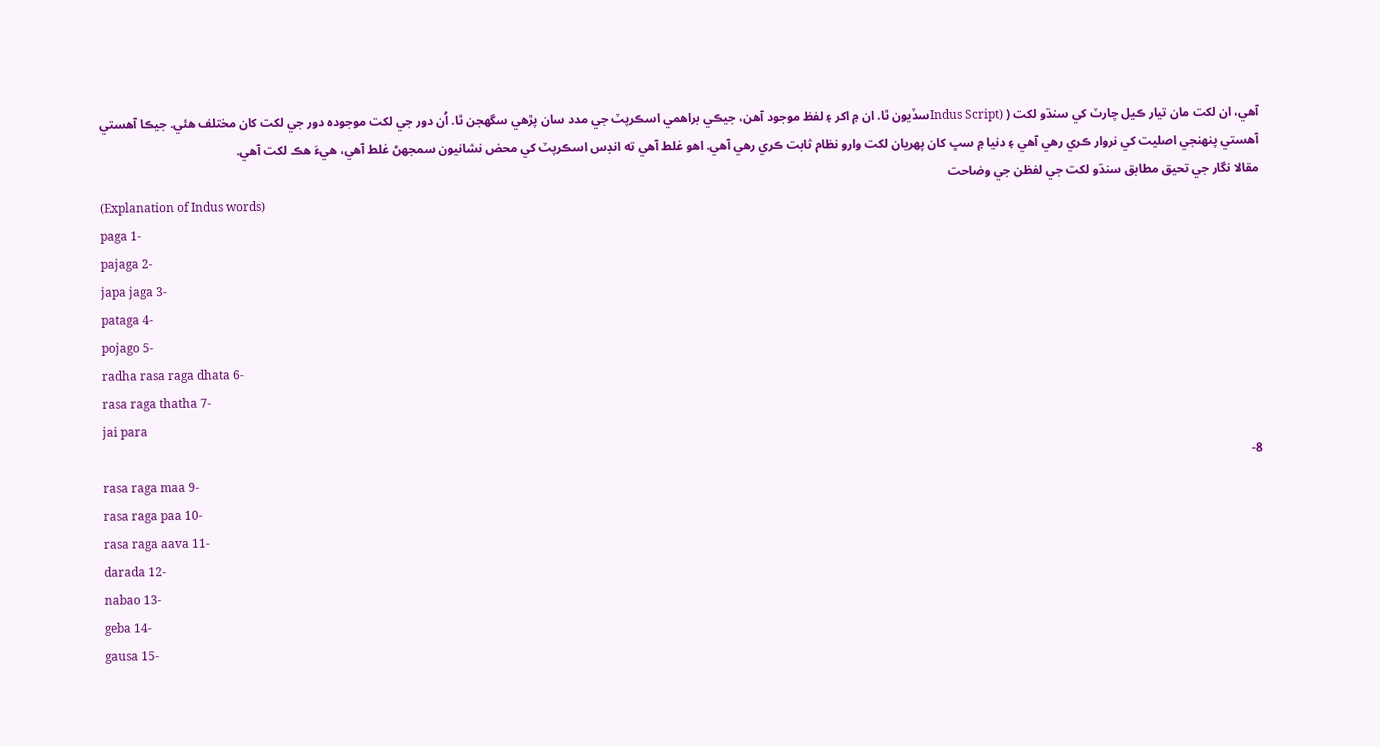آهي، ان لکت مان تيار ڪيل چارٽ کي سنڌو لکت ( (Indus Scriptسڏيون ٿا. ان ۾ اکر ۽ لفظ موجود آهن، جيڪي براهمي اسڪرپٽ جي مدد سان پڙهي سگھجن ٿا. اُن دور جي لکت موجوده دور جي لکت کان مختلف هئي. جيڪا آهستي آهستي پنهنجي اصليت کي نروار ڪري رهي آهي ۽ دنيا ۾ سڀ کان پهريان لکت وارو نظام ثابت ڪري رهي آهي. اهو غلط آهي ته انڊس اسڪرپٽ کي محض نشانيون سمجهڻ غلط آهي، هيءَ هڪ لکت آهي.
مقالا نگار جي تحيق مطابق سنڌو لکت جي لفظن جي وضاحت
(Explanation of Indus words)
paga 1-
pajaga 2-
japa jaga 3-
pataga 4-
pojago 5-
radha rasa raga dhata 6-
rasa raga thatha 7-
jai para
8-
rasa raga maa 9-
rasa raga paa 10-
rasa raga aava 11-
darada 12-
nabao 13-
geba 14-
gausa 15-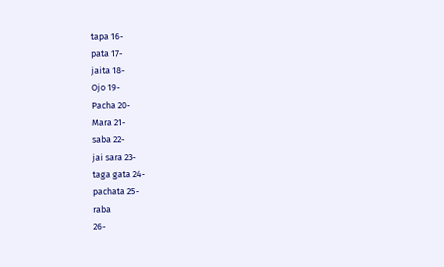tapa 16-
pata 17-
jaita 18-
Ojo 19-
Pacha 20-
Mara 21-
saba 22-
jai sara 23-
taga gata 24-
pachata 25-
raba
26-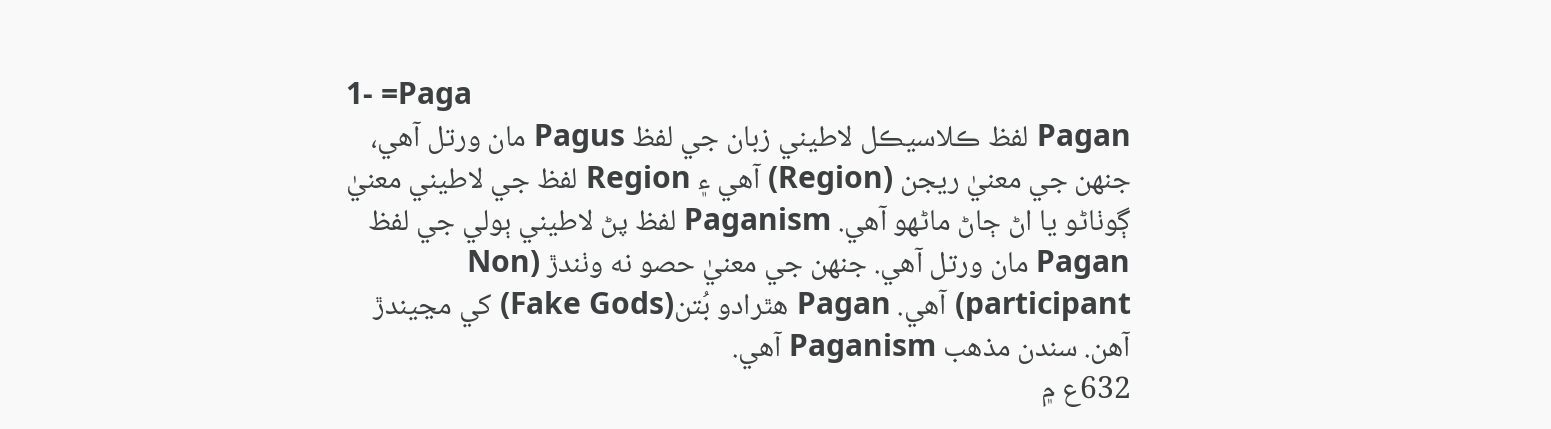1- =Paga
Pagan لفظ ڪلاسيڪل لاطيني زبان جي لفظ Pagus مان ورتل آهي، جنهن جي معنيٰ ريجن (Region) آهي ۽ Region لفظ جي لاطيني معنيٰ ڳوٺاڻو يا اڻ ڄاڻ ماڻهو آهي. Paganism لفظ پڻ لاطيني ٻولي جي لفظ Pagan مان ورتل آهي. جنهن جي معنيٰ حصو نه وٺندڙ (Non participant) آهي. Pagan هٿرادو بُتن(Fake Gods) کي مڃيندڙ آهن. سندن مذهب Paganism آهي.
632ع ۾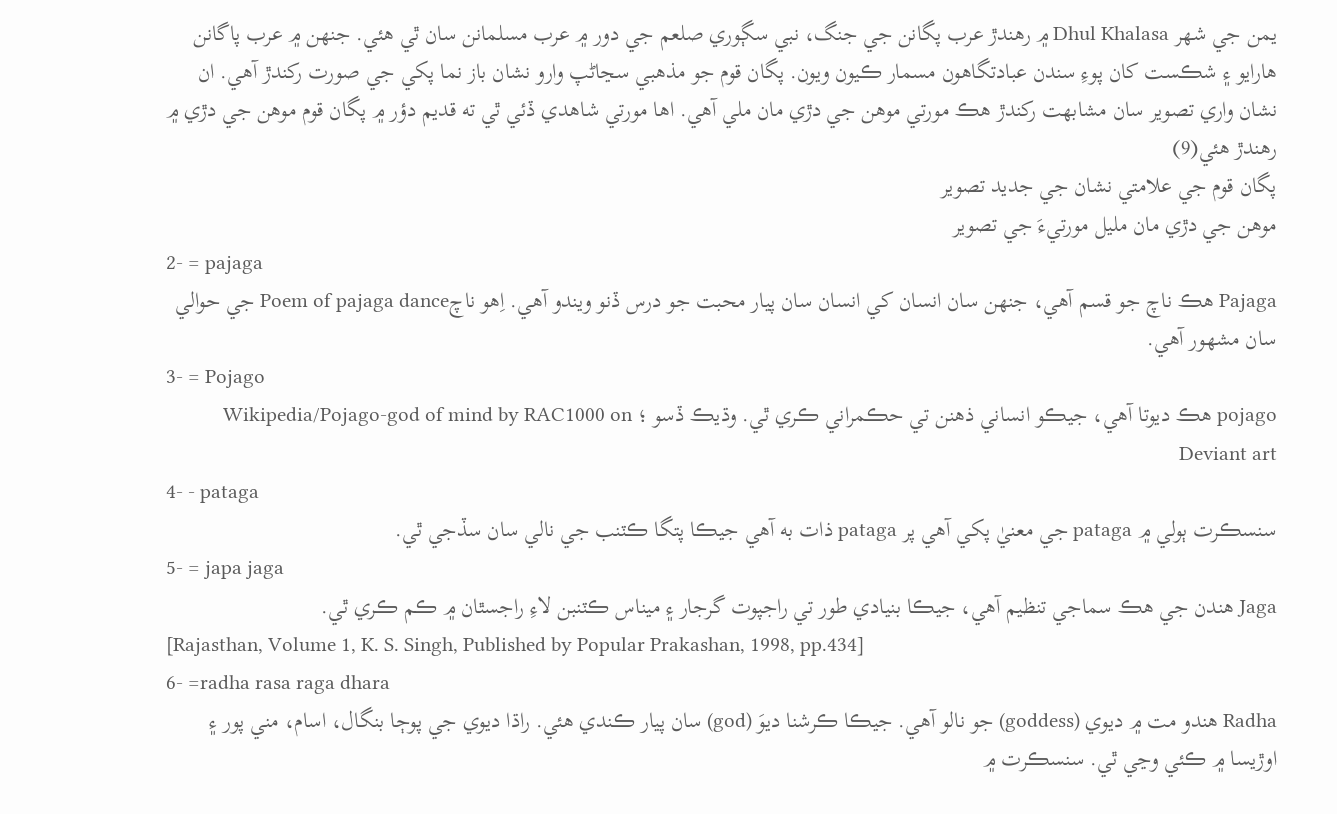يمن جي شهر Dhul Khalasa ۾ رهندڙ عرب پگانن جي جنگ، نبي سڳوري صلعم جي دور ۾ عرب مسلمانن سان ٿي هئي. جنهن ۾ عرب پاگانن هارايو ۽ شڪست کان پوءِ سندن عبادتگاهون مسمار ڪيون ويون. پگان قوم جو مذهبي سڃاڻپ وارو نشان باز نما پکي جي صورت رکندڙ آهي. ان نشان واري تصوير سان مشابهت رکندڙ هڪ مورتي موهن جي دڙي مان ملي آهي. اها مورتي شاهدي ڏئي ٿي ته قديم دؤر ۾ پگان قوم موهن جي دڙي ۾ رهندڙ هئي(9)
پگان قوم جي علامتي نشان جي جديد تصوير
موهن جي دڙي مان مليل مورتيءَ جي تصوير
2- = pajaga
Pajaga هڪ ناچ جو قسم آهي، جنهن سان انسان کي انسان سان پيار محبت جو درس ڏنو ويندو آهي. اِهو ناچPoem of pajaga dance جي حوالي سان مشهور آهي.
3- = Pojago
pojago هڪ ديوتا آهي، جيڪو انساني ذهنن تي حڪمراني ڪري ٿي. وڌيڪ ڏسو ؛ Wikipedia/Pojago-god of mind by RAC1000 on Deviant art
4- - pataga
سنسڪرت ٻولي ۾ pataga جي معنيٰ پکي آهي پر pataga ذات به آهي جيڪا پتگا ڪٽنب جي نالي سان سڏجي ٿي.
5- = japa jaga
Jaga هندن جي هڪ سماجي تنظيم آهي، جيڪا بنيادي طور تي راجپوت گرجار ۽ ميناس ڪٽنبن لاءِ راجسٿان ۾ ڪم ڪري ٿي.
[Rajasthan, Volume 1, K. S. Singh, Published by Popular Prakashan, 1998, pp.434]
6- =radha rasa raga dhara
Radha هندو مت ۾ ديوي (goddess) جو نالو آهي. جيڪا ڪرشنا ديوَ (god) سان پيار ڪندي هئي. راڌا ديوي جي پوڄا بنگال، اسام، مني پور ۽ اوڙيسا ۾ ڪئي وڃي ٿي. سنسڪرت ۾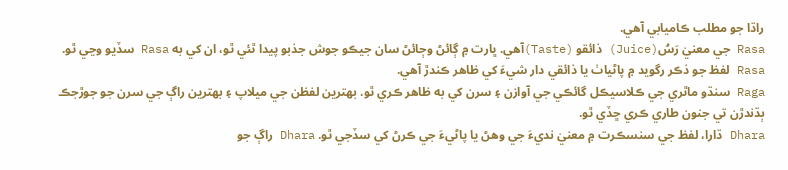راڌا جو مطلب ڪاميابي آهي.
Rasa جي معنيٰ رَسُ(Juice) ذائقو (Taste)آهي. ڀارت ۾ ڳائڻ وڄائڻ سان جيڪو جوش جذبو پيدا ٿئي ٿو، ان کي به Rasa سڏيو وڃي ٿو. Rasa لفظ جو ذڪر رگويد ۾ پاڻياٺ يا ذائقي دار شيءَ کي ظاهر ڪندڙ آهي.
Raga سنڌو ماٿري جي ڪلاسيڪل گائڪي جي آوازن ۽ سرن کي به ظاهر ڪري ٿو. بهترين لفظن جي ميلاپ ۽ بهترين راڳ جي سرن جو جوڙجڪ ٻڌندڙن تي جنون طاري ڪري ڇڏي ٿو.
Dhara ڌارا، لفظ جي سنسڪرت ۾ معنيٰ نديءَ جي وهڻ يا پاڻيءَ جي ڪرڻ کي سڏجي ٿو. Dhara راڳ جو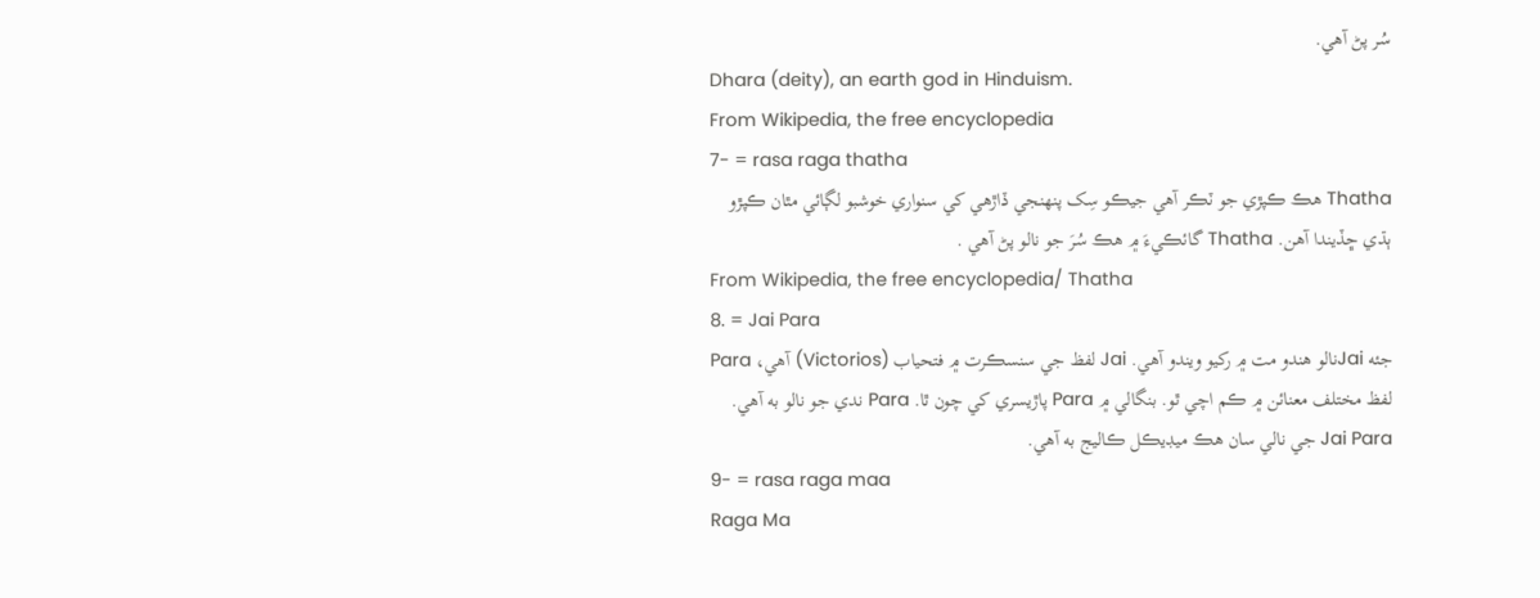سُر پڻ آهي.
Dhara (deity), an earth god in Hinduism.
From Wikipedia, the free encyclopedia
7- = rasa raga thatha
Thatha هڪ ڪپڙي جو ٽڪر آهي جيڪو سِک پنهنجي ڏاڙهي کي سنواري خوشبو لڳائي مٿان ڪپڙو ٻڌي ڇڏيندا آهن. Thatha گائڪيءَ ۾ هڪ سُرَ جو نالو پڻ آهي .
From Wikipedia, the free encyclopedia/ Thatha
8. = Jai Para
جئه Jaiنالو هندو مت ۾ رکيو ويندو آهي. Jai لفظ جي سنسڪرت ۾ فتحياب (Victorios) آهي، Para لفظ مختلف معنائن ۾ ڪم اچي ٿو. بنگالي ۾ Para پاڙيسري کي چون ٿا. Para ندي جو نالو به آهي. Jai Para جي نالي سان هڪ ميڊيڪل ڪاليج به آهي.
9- = rasa raga maa
Raga Ma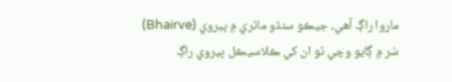ماروا راڳ آهي، جيڪو سنڌو ماٿري ۾ ڀيروي (Bhairve) سُر ۾ ڳايو وڃي ٿو ان کي ڪلاسيڪل ڀيروي راڳ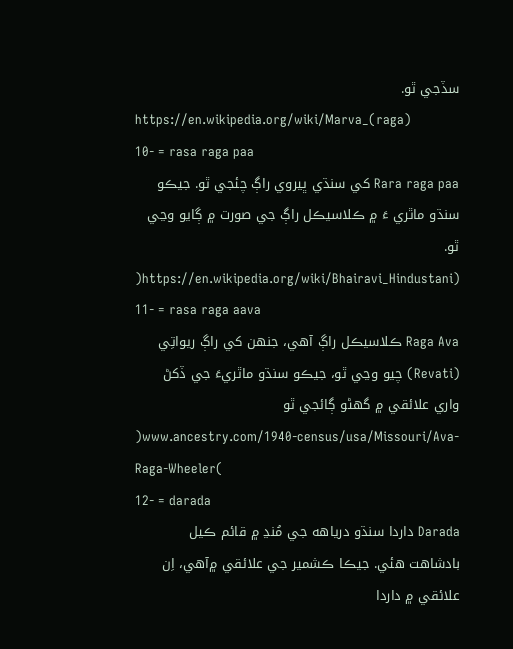سڏجي ٿو.
https://en.wikipedia.org/wiki/Marva_(raga)
10- = rasa raga paa
Rara raga paa کي سنڌي ڀيروي راڳ چئجي ٿو. جيڪو سنڌو ماٿري ءَ ۾ ڪلاسيڪل راڳ جي صورت ۾ ڳايو وڃي ٿو.
)https://en.wikipedia.org/wiki/Bhairavi_Hindustani)
11- = rasa raga aava
Raga Ava ڪلاسيڪل راڳ آهي، جنهن کي راڳ ريواتِي (Revati) چيو وڃي ٿو، جيڪو سنڌو ماٿريءَ جي ڏکڻ واري علائقي ۾ گھڻو ڳائجي ٿو
)www.ancestry.com/1940-census/usa/Missouri/Ava-Raga-Wheeler(
12- = darada
Darada داردا سنڌو درياهه جي مُنڍ ۾ قائم ڪيل بادشاهت هئي. جيڪا ڪشمير جي علائقي ۾آهي، اِن علائقي ۾ داردا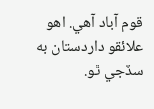قوم آباد آهي. اهو علائقو داردستان به سڏجي ٿو.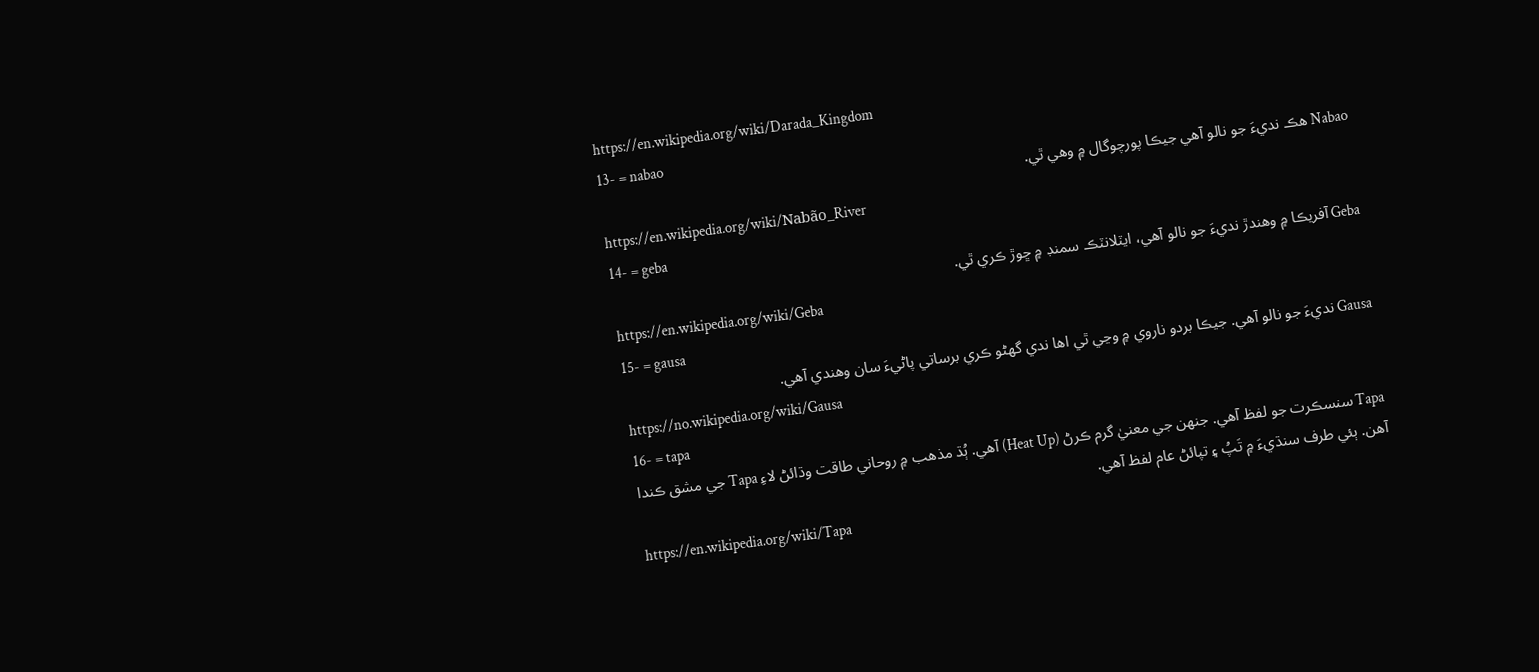https://en.wikipedia.org/wiki/Darada_Kingdom
13- = nabao
Nabao هڪ نديءَ جو نالو آهي جيڪا پورچوگال ۾ وهي ٿي.
https://en.wikipedia.org/wiki/Nabão_River
14- = geba
Geba آفريڪا ۾ وهندڙ نديءَ جو نالو آهي، ايٽلانٽڪ سمنڊ ۾ ڇوڙ ڪري ٿي.
https://en.wikipedia.org/wiki/Geba
15- = gausa
Gausa نديءَ جو نالو آهي. جيڪا بردو ناروي ۾ وڃي ٿي اها ندي گھڻو ڪري برساتي پاڻيءَ سان وهندي آهي.
https://no.wikipedia.org/wiki/Gausa
16- = tapa
Tapa سنسڪرت جو لفظ آهي. جنهن جي معنيٰ گرم ڪرڻ (Heat Up) آهي. ٻُڌ مذهب ۾ روحاني طاقت وڌائڻ لاءِ Tapa جي مشق ڪندا آهن. ٻئي طرف سنڌيءَ ۾ تَپُ ۽ تپائڻ عام لفظ آهي.
https://en.wikipedia.org/wiki/Tapa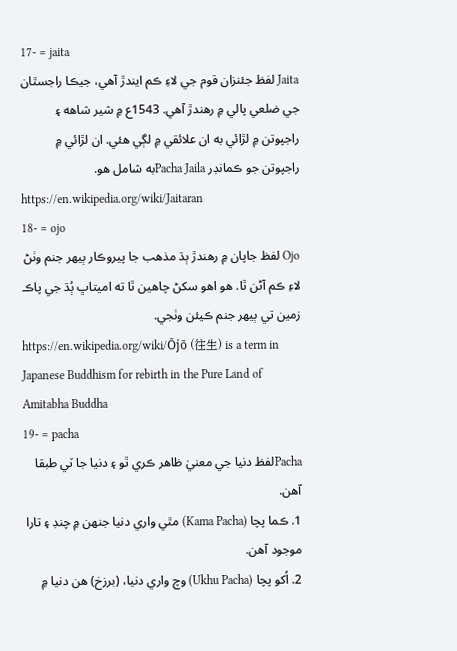17- = jaita
Jaita لفظ جئنزان قوم جي لاءِ ڪم ايندڙ آهي، جيڪا راجسٿان جي ضلعي پالي ۾ رهندڙ آهي. 1543ع ۾ شير شاهه ۽ راجپوتن ۾ لڙائي به ان علائقي ۾ لڳي هئي. ان لڙائي ۾ راجپوتن جو ڪمانڊر Pacha Jailaبه شامل هو.
https://en.wikipedia.org/wiki/Jaitaran
18- = ojo
Ojo لفظ جاپان ۾ رهندڙ ٻڌ مذهب جا پيروڪار ٻيهر جنم وٺڻ لاءِ ڪم آڻن ٿا. هو اهو سکڻ چاهين ٿا ته اميتاڀ ٻُڌ جي پاڪ زمين تي ٻيهر جنم ڪيئن وٺجي.
https://en.wikipedia.org/wiki/Ōjō (往生) is a term in Japanese Buddhism for rebirth in the Pure Land of Amitabha Buddha
19- = pacha
Pachaلفظ دنيا جي معنيٰ ظاهر ڪري ٿو ۽ دنيا جا ٽي طبقا آهن.
1. ڪما پچا (Kama Pacha) مٿي واري دنيا جنهن ۾ چنڊ ۽ تارا موجود آهن.
2. اُکو پچا (Ukhu Pacha) وچ واري دنيا، (برزخ) هن دنيا ۾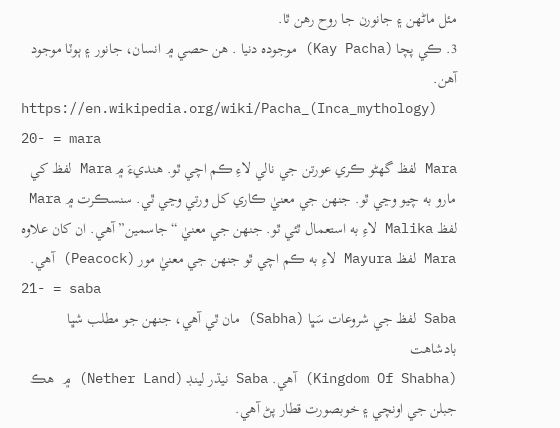مئل ماڻهن ۽ جانورن جا روح رهن ٿا.
3. ڪي پچا (Kay Pacha) موجوده دنيا . هن حصي ۾ انسان، جانور ۽ ٻوٽا موجود آهن.
https://en.wikipedia.org/wiki/Pacha_(Inca_mythology)
20- = mara
Mara لفظ گھڻو ڪري عورتن جي نالي لاءِ ڪم اچي ٿو. هنديءَ ۾ Mara لفظ کي مارو به چيو وڃي ٿو. جنهن جي معنيٰ ڪاري کل ورتي وڃي ٿي. سنسڪرت ۾ Mara لفظ Malika لاءِ به استعمال ٿئي ٿو. جنهن جي معنيٰ “جاسمين” آهي. ان کان علاوه Mara لفظ Mayura لاءِ به ڪم اچي ٿو جنهن جي معنيٰ مور (Peacock) آهي.
21- = saba
Saba لفظ جي شروعات سَڀا (Sabha) مان ٿي آهي، جنهن جو مطلب شڀا بادشاهت
(Kingdom Of Shabha) آهي. Saba نيڌر لينڊ (Nether Land) ۾ هڪ جبلن جي اونچي ۽ خوبصورت قطار پڻ آهي.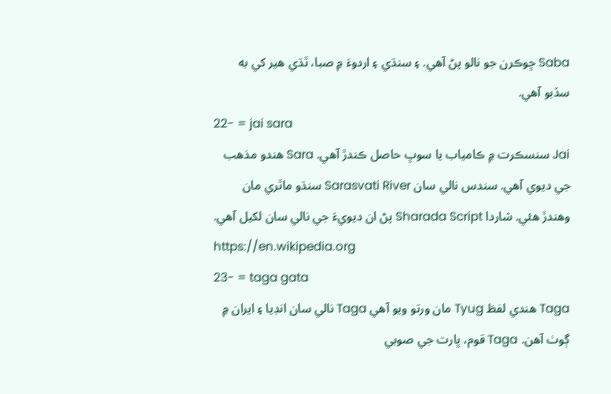Saba ڇوڪرن جو نالو پڻ آهي. ۽ سنڌي ۽ اردوءَ ۾ صبا، ٿڌي هير کي به سڏبو آهي.
22- = jai sara
Jai سنسڪرت ۾ ڪامياب يا سوڀ حاصل ڪندڙ آهي. Sara هندو مذهب جي ديوي آهي. سندس نالي سان Sarasvati River سنڌو ماٿري مان وهندڙ هئي. شاردا Sharada Script پڻ ان ديويءَ جي نالي سان لکيل آهي.
https://en.wikipedia.org
23- = taga gata
Taga هندي لفظ Tyug مان ورتو ويو آهي Taga نالي سان انڊيا ۽ ايران ۾ ڳوٺ آهن. Taga قوم، ڀارت جي صوبي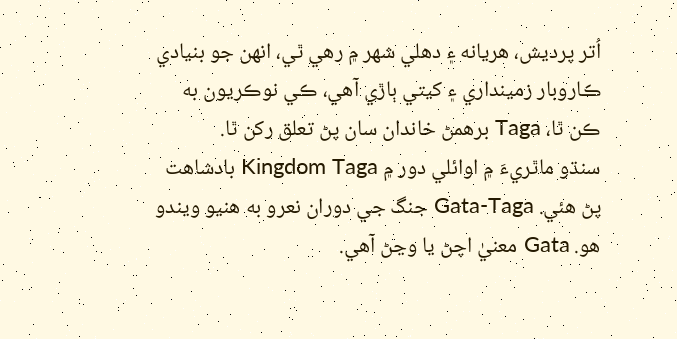اُتر پرديش، هريانه ۽ دهلي شهر ۾ رهي ٿي، انهن جو بنيادي ڪاروبار زمينداري ۽ کيتي ٻاڙي آهي، ڪي نوڪريون به ڪن ٿا، Taga برهمڻ خاندان سان پڻ تعلق رکن ٿا.
سنڌو ماٿريءَ ۾ اوائلي دور ۾ Kingdom Taga بادشاهت پڻ هئي. Gata-Taga جنگ جي دوران نعرو به هنيو ويندو هو. Gata معنيٰ اچڻ يا وڃڻ آهي.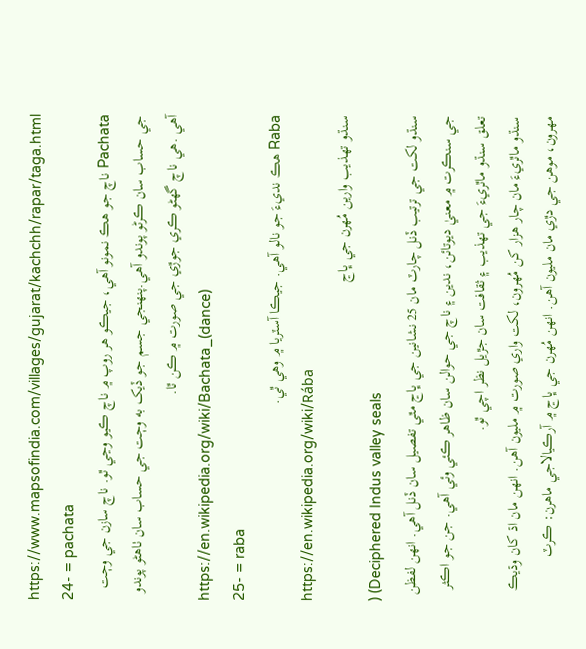https://www.mapsofindia.com/villages/gujarat/kachchh/rapar/taga.html
24- = pachata
Pachata ناچ جو هڪ نمونو آهي، جيڪو هر روپ ۾ ناچ ڪيو وڃي ٿو. ناچ سازن جي وڄت جي حساب سان ڪرڻو پوندو آهي.پنهنجي جسم جو ڏيک به وڄت جي حساب سان ٺاهڻو پوندو آهي .هي ناچ گهڻو ڪري جوڙي جي صورت ۾ ڪن ٿا.
https://en.wikipedia.org/wiki/Bachata_(dance)
25- = raba
Raba هڪ نديءَ جو نالو آهي. جيڪا آسٽريا ۾ وهي ٿي.
https://en.wikipedia.org/wiki/Rába
سنڌو تهذيب وارين مُهرن جي ڀاڃ
) (Deciphered Indus valley seals
سنڌو لکت جي ترتيب ڏنل چارٽ مان 25 نشانين جي ڀاڃ مٿي تفصيل سان ڏنل آهي. انهن لفظن جي سنڪرت ۾ معنيٰ ديوتائن، ندين ۽ ناچ جي حوالن سان ظاهر ڪئي وئي آهي. جن جو اڪثر تعلق سنڌو ماٿريءَ جي تهذيب ۽ ثقافت سان جڙيل نظر اچي ٿو.
سنڌو ماٿريءَ مان چار هزار کن مُهرون، لکت واري صورت ۾ مليون آهن. انهن مان اڌ کان وڌيڪ مهرون، موهن جي دڙي مان مليون آهن. انهن مُهرن جي ڀاڃ ۾ آرڪيالاجي ماهرن: ڪرٽ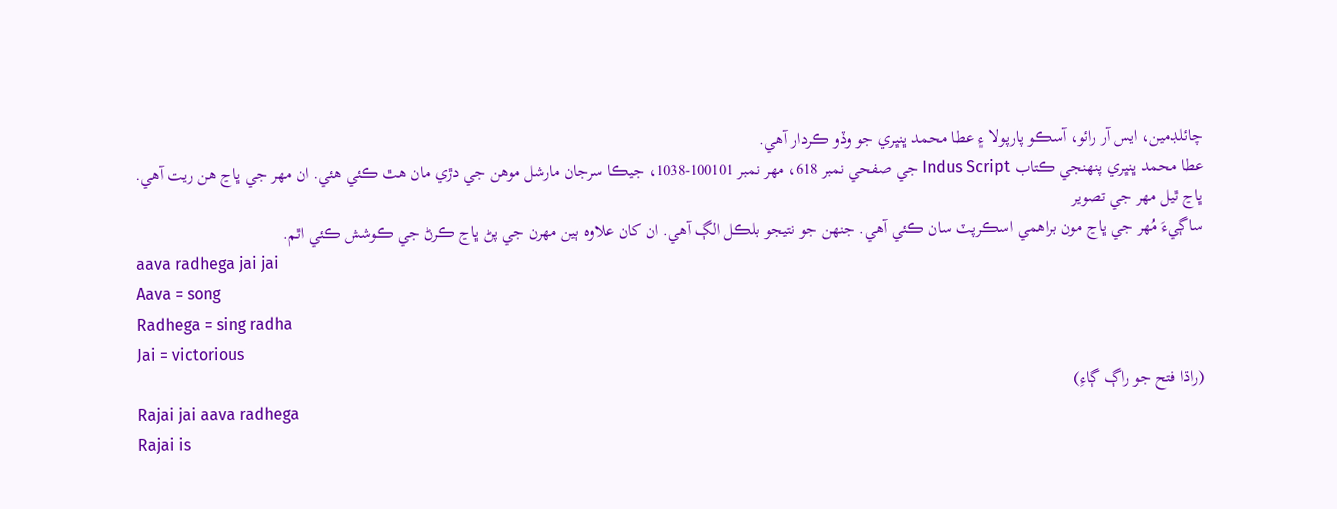چائلڊمين، ايس آر رائو، آسڪو پارپولا ۽ عطا محمد ڀنڀري جو وڏو ڪردار آهي.
عطا محمد ڀنڀري پنهنجي ڪتاب Indus Script جي صفحي نمبر 618، مهر نمبر 100101-1038، جيڪا سرجان مارشل موهن جي دڙي مان هٿ ڪئي هئي. ان مهر جي ڀاڃ هن ريت آهي.
ڀاڃ ٿيل مهر جي تصوير
ساڳيءَ مُهر جي ڀاڃ مون براهمي اسڪرپٽ سان ڪئي آهي. جنهن جو نتيجو بلڪل الڳ آهي. ان کان علاوه ٻين مهرن جي پڻ ڀاڃ ڪرڻ جي ڪوشش ڪئي اٿم.
aava radhega jai jai
Aava = song
Radhega = sing radha
Jai = victorious
(راڌا فتح جو راڳ ڳاءِ)
Rajai jai aava radhega
Rajai is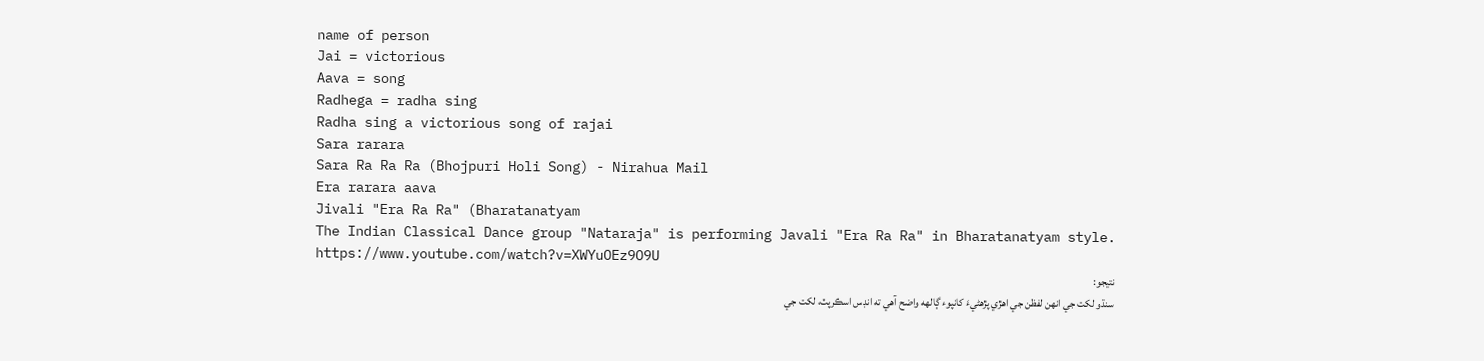name of person
Jai = victorious
Aava = song
Radhega = radha sing
Radha sing a victorious song of rajai
Sara rarara
Sara Ra Ra Ra (Bhojpuri Holi Song) - Nirahua Mail
Era rarara aava
Jivali "Era Ra Ra" (Bharatanatyam
The Indian Classical Dance group "Nataraja" is performing Javali "Era Ra Ra" in Bharatanatyam style. https://www.youtube.com/watch?v=XWYuOEz9O9U
نتيجو:
سنڌو لکت جي انهن لفظن جي اهڙي پڙهڻيءَ کانپوء ڳالهه واضح آهي ته انڊس اسڪرپٽ، لکت جي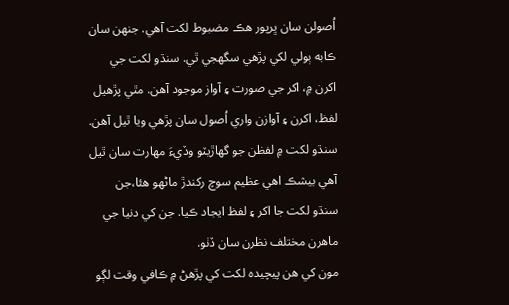اُصولن سان ڀرپور هڪ مضبوط لکت آهي. جنهن سان ڪابه ٻولي لکي پڙهي سگهجي ٿي. سنڌو لکت جي اکرن ۾، اکر جي صورت ۽ آواز موجود آهن. مٿي پڙهيل لفظ، اکرن ۽ آوازن واري اُصول سان پڙهي ويا ٿيل آهن.
سنڌو لکت ۾ لفظن جو گهاڙيٽو وڏيءَ مهارت سان ٿيل آهي بيشڪ اهي عظيم سوچ رکندڙ ماڻهو هئا،جن سنڌو لکت جا اکر ۽ لفظ ايجاد ڪيا. جن کي دنيا جي ماهرن مختلف نظرن سان ڏٺو.
مون کي هن پيچيده لکت کي پڙهڻ ۾ ڪافي وقت لڳو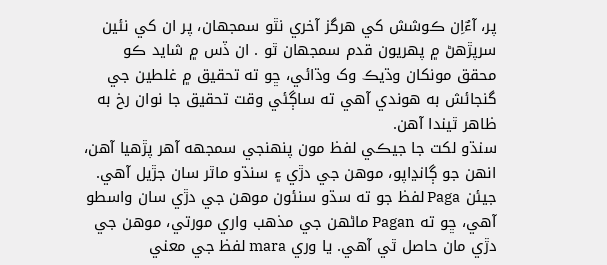پر، آءٌاِن ڪوشش کي هرگز آخري نٿو سمجهان، پر ان کي نئين سرپڙهڻ ۾ پهريون قدم سمجھان ٿو . ان ڏس ۾ شايد ڪو محقق مونکان وڌيڪ وک وڌائي، ڇو ته تحقيق ۾ غلطين جي گنجائش به هوندي آهي ته ساڳئي وقت تحقيق جا نوان رخ به ظاهر ٿيندا آهن.
سنڌو لکت جا جيڪي لفظ مون پنهنجي سمجهه آهر پڙهيا آهن، انهن جو ڳانڍاپو، موهن جي دڙي ۽ سنڌو ماٿر سان جڙيل آهي. جيئن Paga لفظ جو ته سڌو سنئون موهن جي دڙي سان واسطو آهي، ڇو ته Pagan ماڻهن جي مذهب واري مورتي، موهن جي دڙي مان حاصل ٿي آهي. يا وري mara لفظ جي معني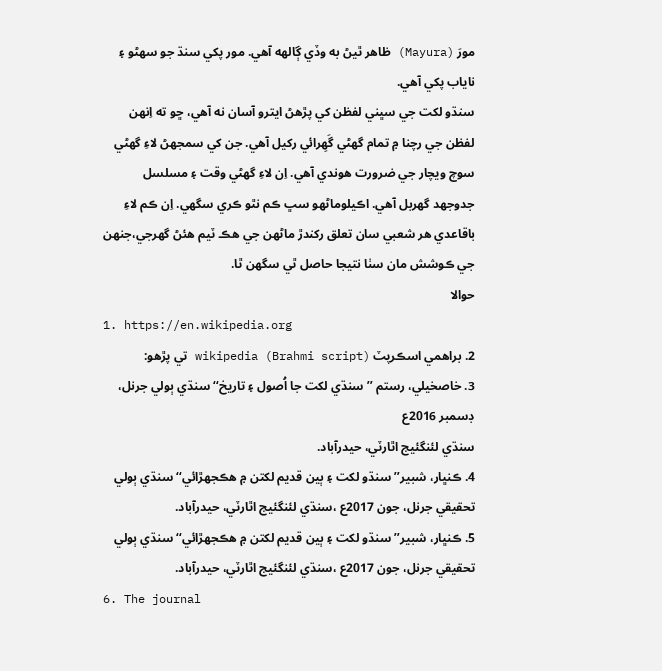مورَ (Mayura) ظاهر ٿيڻ به وڏي ڳالهه آهي. مور پکي سنڌ جو سهڻو ۽ ناياب پکي آهي.
سنڌو لکت جي سڀني لفظن کي پڙهڻ ايترو آسان نه آهي، ڇو ته اِنهن لفظن جي رچنا ۾ تمام گهڻي گَهِرائي رکيل آهي. جن کي سمجهڻ لاءِ گهڻي سوچ ويچار جي ضرورت هوندي آهي. اِن لاءِ گهڻي وقت ۽ مسلسل جدوجهد گهربل آهي. اڪيلوماڻهو سڀ ڪم نٿو ڪري سگهي. اِن ڪم لاءِ باقاعدي هر شعبي سان تعلق رکندڙ ماڻهن جي هڪ ٽيم هئڻ گهرجي،جنهن جي ڪوشش مان سٺا نتيجا حاصل ٿي سگهن ٿا.
حوالا
1. https://en.wikipedia.org
2. براهمي اسڪرپٽ (Brahmi script) wikipedia تي پڙهو:
3. خاصخيلي، رستم ’’سنڌي لکت جا اُصول ۽ تاريخ‘‘ سنڌي ٻولي جرنل، ڊسمبر 2016ع
سنڌي لئنگئيج اٿارٽي، حيدرآباد.
4. ڪنڀار، شبير’’ سنڌو لکت ۽ ٻين قديم لکتن ۾ هڪجهڙائي‘‘سنڌي ٻولي تحقيقي جرنل، جون 2017ع ،سنڌي لئنگئيج اٿارٽي، حيدرآباد.
5. ڪنڀار، شبير’’ سنڌو لکت ۽ ٻين قديم لکتن ۾ هڪجهڙائي‘‘سنڌي ٻولي تحقيقي جرنل، جون 2017ع ،سنڌي لئنگئيج اٿارٽي، حيدرآباد.
6. The journal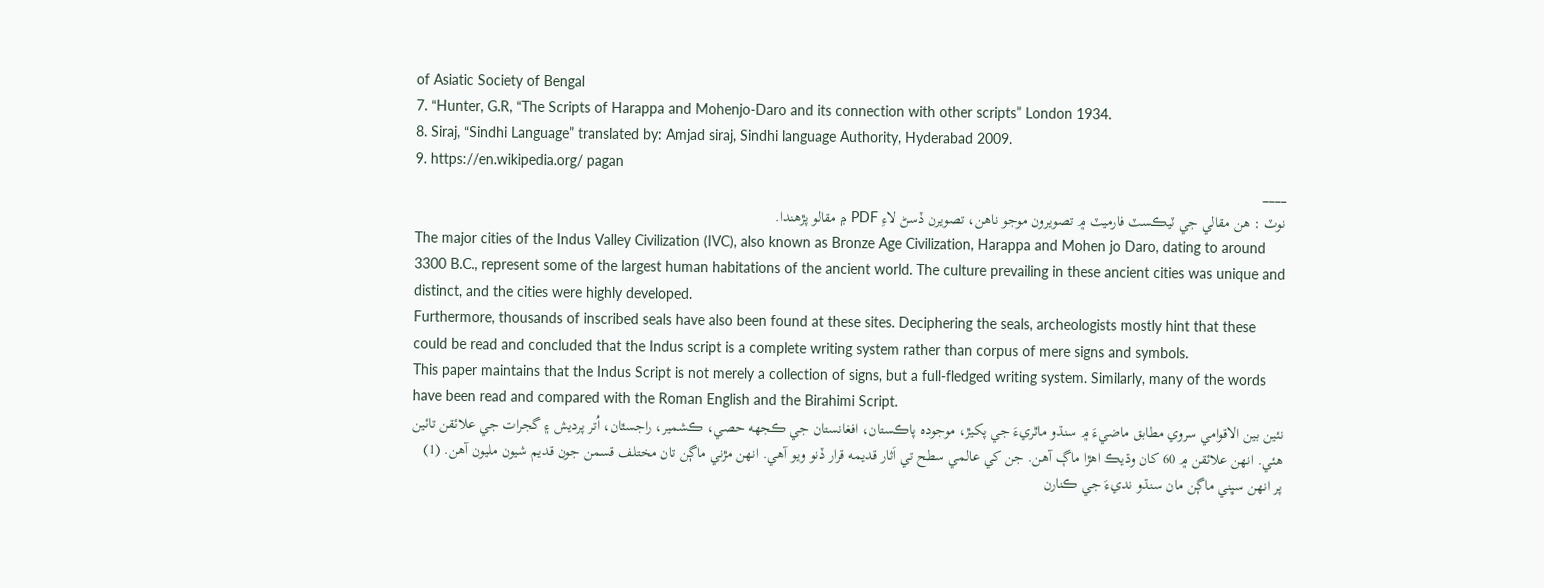of Asiatic Society of Bengal
7. “Hunter, G.R, “The Scripts of Harappa and Mohenjo-Daro and its connection with other scripts” London 1934.
8. Siraj, “Sindhi Language” translated by: Amjad siraj, Sindhi language Authority, Hyderabad 2009.
9. https://en.wikipedia.org/ pagan
____
نوٽ : هن مقالي جي ٽيڪسٽ فارميٽ ۾ تصويرون موجو ناهن، تصويرن ڏسڻ لاءِ PDF ۾ مقالو پڙهندا.
The major cities of the Indus Valley Civilization (IVC), also known as Bronze Age Civilization, Harappa and Mohen jo Daro, dating to around 3300 B.C., represent some of the largest human habitations of the ancient world. The culture prevailing in these ancient cities was unique and distinct, and the cities were highly developed.
Furthermore, thousands of inscribed seals have also been found at these sites. Deciphering the seals, archeologists mostly hint that these could be read and concluded that the Indus script is a complete writing system rather than corpus of mere signs and symbols.
This paper maintains that the Indus Script is not merely a collection of signs, but a full-fledged writing system. Similarly, many of the words have been read and compared with the Roman English and the Birahimi Script.
نئين بين الاقوامي سروي مطابق ماضيءَ ۾ سنڌو ماٿريءَ جي پکيڙ، موجوده پاڪستان، افغانستان جي ڪجهه حصي، ڪشمير، راجسٿان، اُتر پرديش ۽ گجرات جي علائقن تائين هئي. انهن علائقن ۾ 60 کان وڌيڪ اهڙا ماڳ آهن. جن کي عالمي سطح تي اَثار قديمه قرار ڏنو ويو آهي. انهن مڙني ماڳن تان مختلف قسمن جون قديم شيون مليون آهن. (1)
پر انهن سڀني ماڳن مان سنڌو نديءَ جي ڪنارن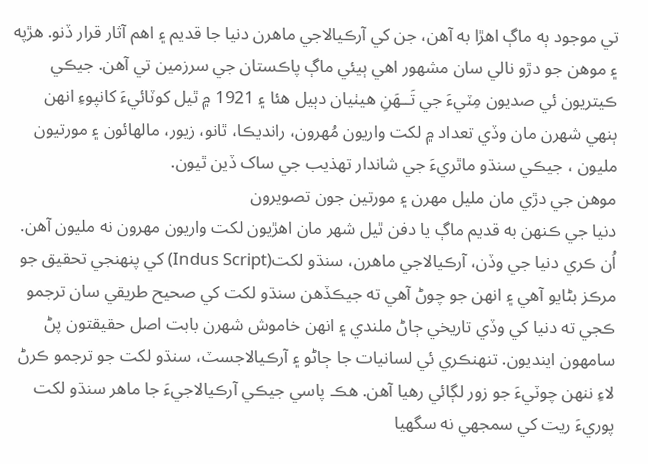تي موجود ٻه ماڳ اهڙا به آهن، جن کي آرڪيالاجي ماهرن دنيا جا قديم ۽ اهم آثار قرار ڏنو. هڙپه ۽ موهن جو دڙو نالي سان مشهور اهي ٻيئي ماڳ پاڪستان جي سرزمين تي آهن. جيڪي ڪيتريون ئي صديون مِٽيءَ جي تَــهَنِ هيٺيان دٻيل هئا ۽ 1921 ۾ ٿيل کوٽائيءَ کانپوءِ انهن ٻنهي شهرن مان وڏي تعداد ۾ لکت واريون مُهرون، رانديڪا، ٿانو، زيور، مالهائون ۽ مورتيون مليون ، جيڪي سنڌو ماٿريءَ جي شاندار تهذيب جي ساک ڏين ٿيون.
موهن جي دڙي مان مليل مهرن ۽ مورتين جون تصويرون
دنيا جي ڪنهن به قديم ماڳ يا دفن ٿيل شهر مان اهڙيون لکت واريون مهرون نه مليون آهن. اُن ڪري دنيا جي وڏن، آرڪيالاجي ماهرن، سنڌو لکت(Indus Script) کي پنهنجي تحقيق جو مرڪز بڻايو آهي ۽ انهن جو چوڻ آهي ته جيڪڏهن سنڌو لکت کي صحيح طريقي سان ترجمو ڪجي ته دنيا کي وڏي تاريخي ڄاڻ ملندي ۽ انهن خاموش شهرن بابت اصل حقيقتون پڻ سامهون اينديون. تنهنڪري ئي لسانيات جا ڄاڻو ۽ آرڪيالاجسٽ، سنڌو لکت جو ترجمو ڪرڻ لاءِ ننهن چوٽيءَ جو زور لڳائي رهيا آهن. هڪ پاسي جيڪي آرڪيالاجيءَ جا ماهر سنڌو لکت پوريءَ ريت کي سمجهي نه سگهيا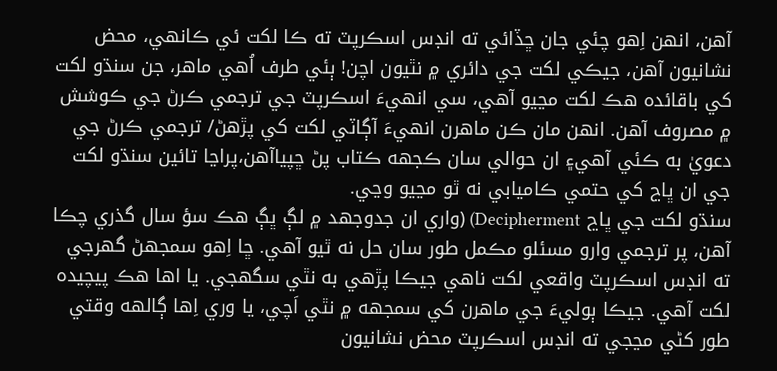آهن، انهن اِهو چئي جان ڇڏائي ته انڊس اسڪرپٽ ته ڪا لکت ئي ڪانهي، محض نشانيون آهن، جيڪي لکت جي دائري ۾ نٿيون اچن! ٻئي طرف اُهي ماهر، جن سنڌو لکت کي باقائده هڪ لکت مڃيو آهي، سي انهيءَ اسڪرپٽ جي ترجمي ڪرڻ جي ڪوشش ۾ مصروف آهن. انهن مان ڪن ماهرن انهيءَ آڳاٽي لکت کي پڙهڻ/ ترجمي ڪرڻ جي دعويٰ به ڪئي آهي۽ ان حوالي سان ڪجهه ڪتاب پڻ ڇپياآهن،پراڃا تائين سنڌو لکت جي ان ڀاڃ کي حتمي ڪاميابي نه ٿو مڃيو وڃي.
سنڌو لکت جي ڀاڃ Decipherment) (واري ان جدوجهد ۾ لڳ ڀڳ هڪ سؤ سال گذري چڪا آهن، پر ترجمي وارو مسئلو مڪمل طور سان حل نه ٿيو آهي. ڇا اِهو سمجهڻ گهرجي ته انڊس اسڪرپٽ واقعي لکت ناهي جيڪا پڙهي به نٿي سگهجي. يا اها هڪ پيچيده لکت آهي. جيڪا ٻوليءَ جي ماهرن کي سمجهه ۾ نٿي اَچي، يا وري اِها ڳالهه وقتي طور کڻي مڃجي ته انڊس اسڪرپٽ محض نشانيون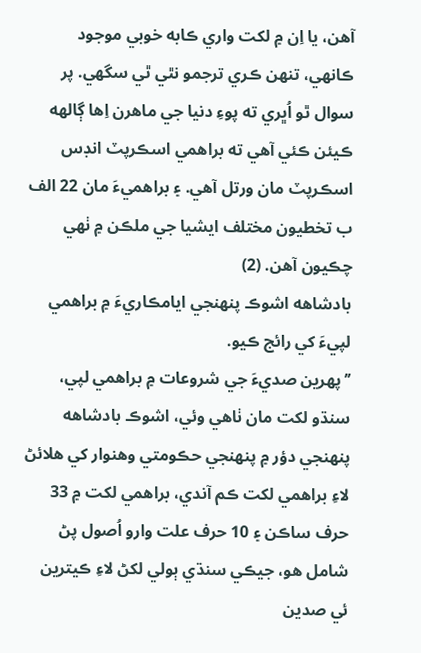آهن، يا اِن ۾ لکت واري ڪابه خوبي موجود ڪانهي، تنهن ڪري ترجمو نٿي ٿي سگهي. پر سوال ٿو اُڀري ته پوءِ دنيا جي ماهرن اِها ڳالهه ڪيئن ڪئي آهي ته براهمي اسڪرپٽ انڊس اسڪرپٽ مان ورتل آهي. ۽ براهميءَ مان 22 الف ب تخطيون مختلف ايشيا جي ملڪن ۾ ٺهي چڪيون آهن. (2)
بادشاهه اشوڪ پنهنجي ايامڪاريءَ ۾ براهمي لپيءَ کي رائج ڪيو.
’’پهرين صديءَ جي شروعات ۾ براهمي لپي، سنڌو لکت مان ٺاهي وئي، اشوڪ بادشاهه پنهنجي دؤر ۾ پنهنجي حڪومتي وهنوار کي هلائڻ لاءِ براهمي لکت ڪم آندي، براهمي لکت ۾ 33 حرف ساڪن ۽ 10 حرف علت وارو اُصول پڻ شامل هو، جيڪي سنڌي ٻولي لکڻ لاءِ ڪيترين ئي صدين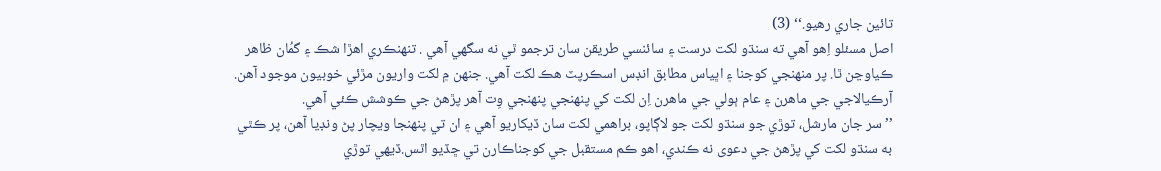تائين جاري رهيو.‘‘ (3)
اصل مسئلو اِهو آهي ته سنڌو لکت درست ۽ سائنسي طريقن سان ترجمو ٿي نه سگهي آهي . تنهنڪري اهڙا شڪ ۽ گمُان ظاهر ڪياوڃن ٿا. پر منهنجي کوجنا ۽ اڀياس مطابق انڊس اسڪرپٽ هڪ لکت آهي. جنهن ۾ لکت واريون مڙئي خوبيون موجود آهن. آرڪيالاجي جي ماهرن ۽ عام ٻولي جي ماهرن اِن لکت کي پنهنجي پنهنجي وِت آهر پڙهڻ جي ڪوشش ڪئي آهي.
’’سر جان مارشل، توڙي جو سنڌو لکت جو لاڳاپو، براھمي لکت سان ڏيکاريو آھي ۽ ان تي پنھنجا ويچار پڻ ونڊيا آھن، پر ڪٿي به سنڌو لکت کي پڙھڻ جي دعوى نه ڪندي، اھو ڪم مستقبل جي کوجناڪارن تي ڇڏيو اٿس.ڏيھي توڙي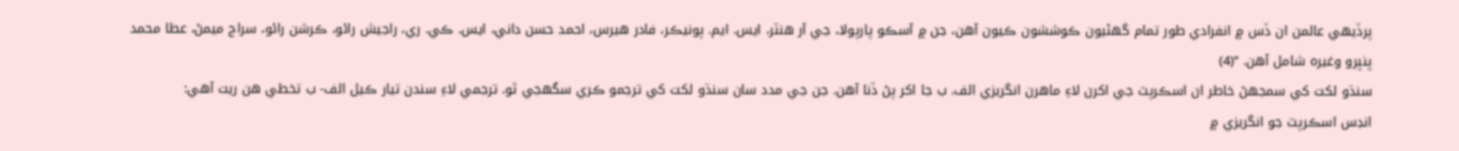پرڏيھي عالمن ان ڏس ۾ انفرادي طور تمام گهڻيون ڪوششون ڪيون آھن، جن ۾ آسڪو پارپولا، جي آر ھنٽر، ايس. ايم. پونيڪر، فادر ھيرس، احمد حسن داني، ايس. ڪي. ري، راجيش رائو، ڪرشن رائو، سراج ميمڻ، عطا محمد ڀنڀرو وغيره شامل آھن. ‘‘(4)
سنڌو لکت کي سمجهڻ خاطر ان اسڪرپٽ جي اکرن لاءِ ماهرن انگريزي الف. ب جا اکر پڻ ڏنا آهن. جن جي مدد سان سنڌو لکت کي ترجمو ڪري سگهجي ٿو. ترجمي لاءِ سندن تيار ڪيل الف- ب تخطي هن ريت آهي:
انڊس اسڪرپٽ جو انگريزي ۾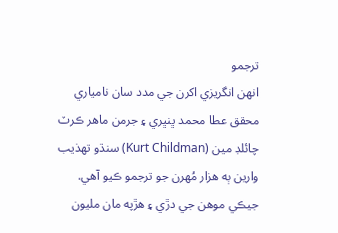ترجمو
انهن انگريزي اکرن جي مدد سان نامياري محقق عطا محمد ڀنڀري ۽ جرمن ماهر ڪرٽ چائلڊ مين (Kurt Childman) سنڌو تهذيب وارين ٻه هزار مُهرن جو ترجمو ڪيو آهي. جيڪي موهن جي دڙي ۽ هڙپه مان مليون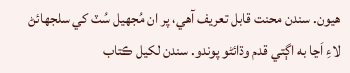هيون. سندن محنت قابل تعريف آهي، پر ان مُجھيل سُٽ کي سلجھائڻ لاءِ اَڃا به اڳتي قدم وڌائڻو پوندو. سندن لکيل ڪتاب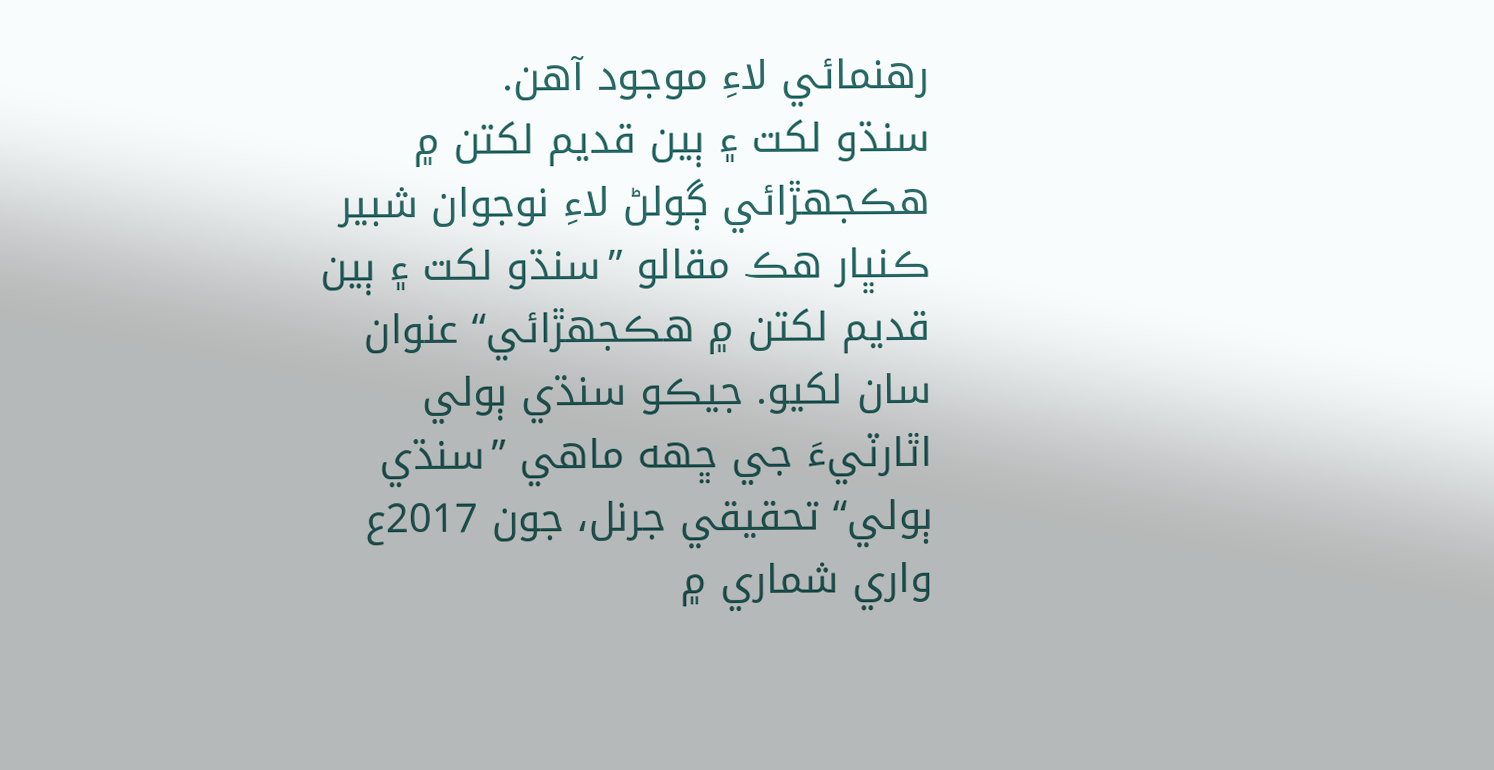رهنمائي لاءِ موجود آهن.
سنڌو لکت ۽ ٻين قديم لکتن ۾ هڪجهڙائي ڳولڻ لاءِ نوجوان شبير ڪنڀار هڪ مقالو ”سنڌو لکت ۽ ٻين قديم لکتن ۾ هڪجھڙائي“ عنوان سان لکيو. جيڪو سنڌي ٻولي اٿارٽيءَ جي ڇهه ماهي ”سنڌي ٻولي“ تحقيقي جرنل، جون 2017ع واري شماري ۾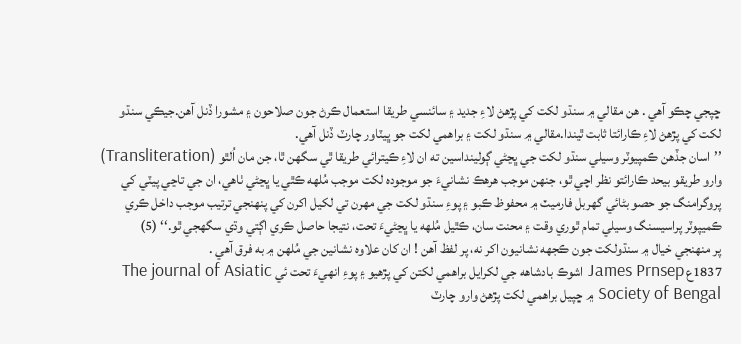ڇپجي چڪو آهي . هن مقالي ۾ سنڌو لکت کي پڙهڻ لاءِ جديد ۽ سائنسي طريقا استعمال ڪرڻ جون صلاحون ۽ مشورا ڏنل آهن.جيڪي سنڌو لکت کي پڙهڻ لاءِ ڪارائتا ثابت ٿيندا.مقالي ۾ سنڌو لکت ۽ براهمي لکت جو ڀيٽاور چارٽ ڏنل آهي.
’’اسان جڏھن ڪمپيوٽر وسيلي سنڌو لکت جي ڀڃڻي ڳولينداسين ته ان لاءِ ڪيترائي طريقا ٿي سگهن ٿا، جن مان اُلٿو (Transliteration) وارو طريقو بيحد ڪارائتو نظر اچي ٿو، جنھن موجب ھرھڪ نشانيءَ جو موجوده لکت موجب مُلهه ڪٿي يا ڀڃڻي ٺاھي، ان جي تاڃي پيٽي کي پروگرامنگ جو حصو بڻائي گهربل فارميٽ ۾ محفوظ ڪبو ۽ پوءِ سنڌو لکت جي مھرن تي لکيل اکرن کي پنھنجي ترتيب موجب داخل ڪري ڪميپوٽر پراسيسنگ وسيلي تمام ٿوري وقت ۽ محنت سان، ڪٿيل مُلهه يا ڀڃڻيءَ تحت، نتيجا حاصل ڪري اڳتي وڌي سگهجي ٿو.‘‘ (5)
پر منهنجي خيال ۾ سنڌولکت جون ڪجھه نشانيون اکر نه، پر لفظ آهن ! ان کان علاوه نشانين جي مُلهن ۾ به فرق آهي .
1837ع James Prnsep اشوڪ بادشاهه جي لکرايل براهمي لکتن کي پڙهيو ۽ پوءِ انهيءَ تحت ئي The journal of Asiatic Society of Bengal ۾ ڇپيل براهمي لکت پڙهڻ وارو چارٽ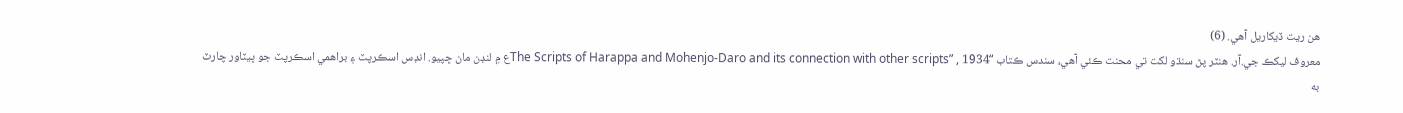هن ريت ڏيکاريل آهي. (6)
معروف ليکڪ جي.آر. هنٽر پڻ سنڌو لکت تي محنت ڪئي آهي، سندس ڪتاب “The Scripts of Harappa and Mohenjo-Daro and its connection with other scripts” , 1934ع ۾ لنڊن مان ڇپيو. انڊس اسڪرپٽ ۽ براهمي اسڪرپٽ جو ڀيٽاور چارٽ به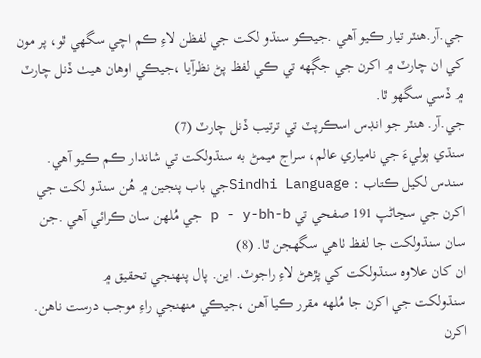جي.آر.هنٽر تيار ڪيو آهي .جيڪو سنڌو لکت جي لفظن لاءِ ڪم اچي سگهي ٿو، پر مون کي ان چارٽ ۾ اکرن جي جڳهه تي ڪي لفظ پڻ نظرآيا ،جيڪي اوهان هيٺ ڏنل چارٽ ۾ ڏسي سگهو ٿا.
جي.آر. هنٽر جو انڊس اسڪرپٽ تي ترتيب ڏنل چارٽ (7)
سنڌي ٻوليءَ جي نامياري عالم، سراج ميمڻ به سنڌولکت تي شاندار ڪم ڪيو آهي. سندس لکيل ڪتاب : Sindhi Languageجي باب پنجين ۾ هُن سنڌو لکت جي اکرن جي سڃاڻپ 191 صفحي تي p - y-bh-b جي مُلهن سان ڪرائي آهي .جن سان سنڌولکت جا لفظ ٺاهي سگهجن ٿا. (8)
ان کان علاوه سنڌولکت کي پڙهڻ لاءِ راجوٽ. اين. پال پنهنجي تحقيق ۾
سنڌولکت جي اکرن جا مُلهه مقرر ڪيا آهن ،جيڪي منهنجي راءِ موجب درست ناهن. اکرن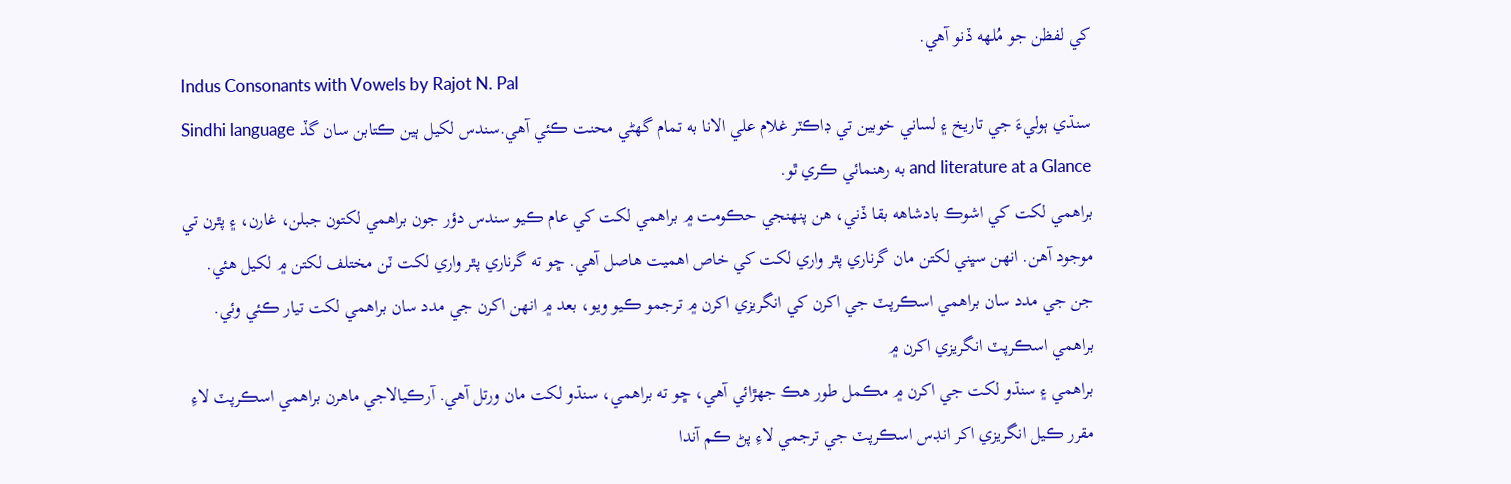کي لفظن جو مُلهه ڏنو آهي.
Indus Consonants with Vowels by Rajot N. Pal
سنڌي ٻوليءَ جي تاريخ ۽ لساني خوبين تي ڊاڪٽر غلام علي الانا به تمام گهڻي محنت ڪئي آهي.سندس لکيل ٻين ڪتابن سان گڏ Sindhi language and literature at a Glance به رهنمائي ڪري ٿو.
براهمي لکت کي اشوڪ بادشاهه بقا ڏني، هن پنهنجي حڪومت ۾ براهمي لکت کي عام ڪيو سندس دؤر جون براهمي لکتون جبلن، غارن، ۽ پٿرن تي موجود آهن. انهن سڀني لکتن مان گرناري پٿر واري لکت کي خاص اهميت هاصل آهي. ڇو ته گرناري پٿر واري لکت ٽن مختلف لکتن ۾ لکيل هئي. جن جي مدد سان براهمي اسڪرپٽ جي اکرن کي انگريزي اکرن ۾ ترجمو ڪيو ويو، بعد ۾ انهن اکرن جي مدد سان براهمي لکت تيار ڪئي وئي.
براهمي اسڪرپٽ انگريزي اکرن ۾
براهمي ۽ سنڌو لکت جي اکرن ۾ مڪمل طور هڪ جهڙائي آهي، ڇو ته براهمي، سنڌو لکت مان ورتل آهي. آرڪيالاجي ماهرن براهمي اسڪرپٽ لاءِ مقرر ڪيل انگريزي اکر انڊس اسڪرپٽ جي ترجمي لاءِ پڻ ڪم آندا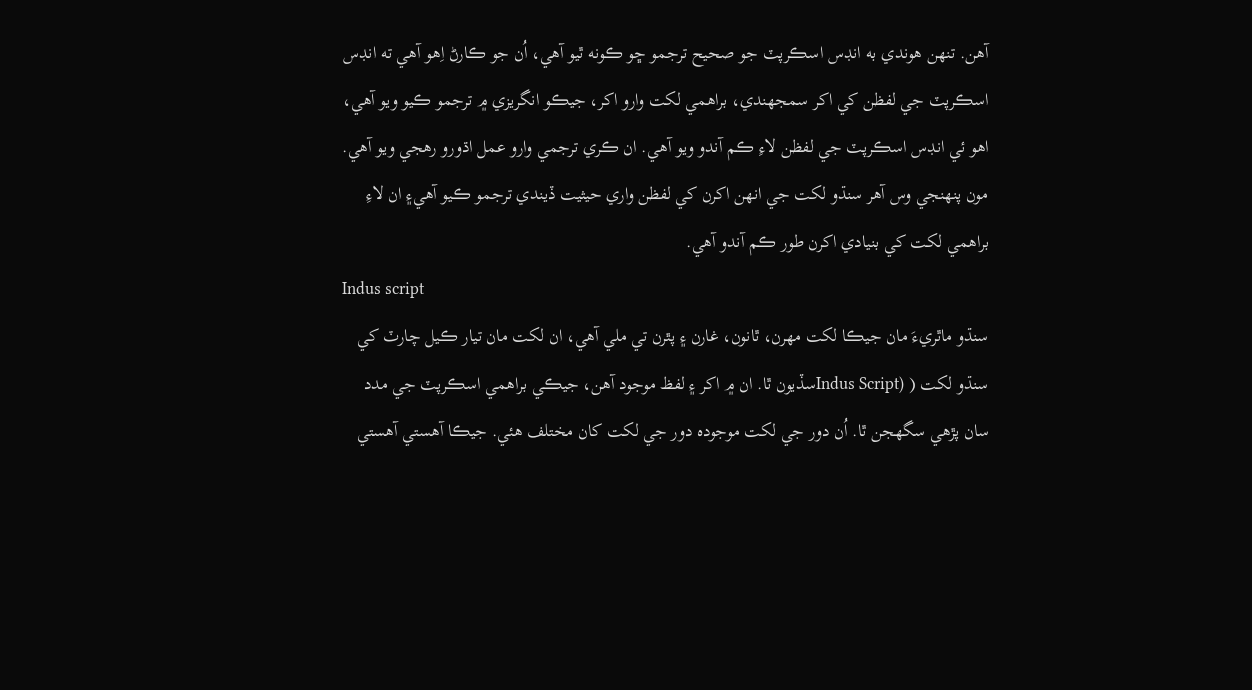آهن. تنهن هوندي به انڊس اسڪرپٽ جو صحيح ترجمو ڇو ڪونه ٿيو آهي، اُن جو ڪارڻ اِهو آهي ته انڊس اسڪرپٽ جي لفظن کي اکر سمجهندي، براهمي لکت وارو اکر، جيڪو انگريزي ۾ ترجمو ڪيو ويو آهي، اهو ئي انڊس اسڪرپٽ جي لفظن لاءِ ڪم آندو ويو آهي. ان ڪري ترجمي وارو عمل اڌورو رهجي ويو آهي. مون پنهنجي وس آهر سنڌو لکت جي انهن اکرن کي لفظن واري حيثيت ڏيندي ترجمو ڪيو آهي۽ ان لاءِ براهمي لکت کي بنيادي اکرن طور ڪم آندو آهي.
Indus script
سنڌو ماٿريءَ مان جيڪا لکت مهرن، ٿانون، غارن ۽ پٿرن تي ملي آهي، ان لکت مان تيار ڪيل چارٽ کي سنڌو لکت ( (Indus Scriptسڏيون ٿا. ان ۾ اکر ۽ لفظ موجود آهن، جيڪي براهمي اسڪرپٽ جي مدد سان پڙهي سگھجن ٿا. اُن دور جي لکت موجوده دور جي لکت کان مختلف هئي. جيڪا آهستي آهستي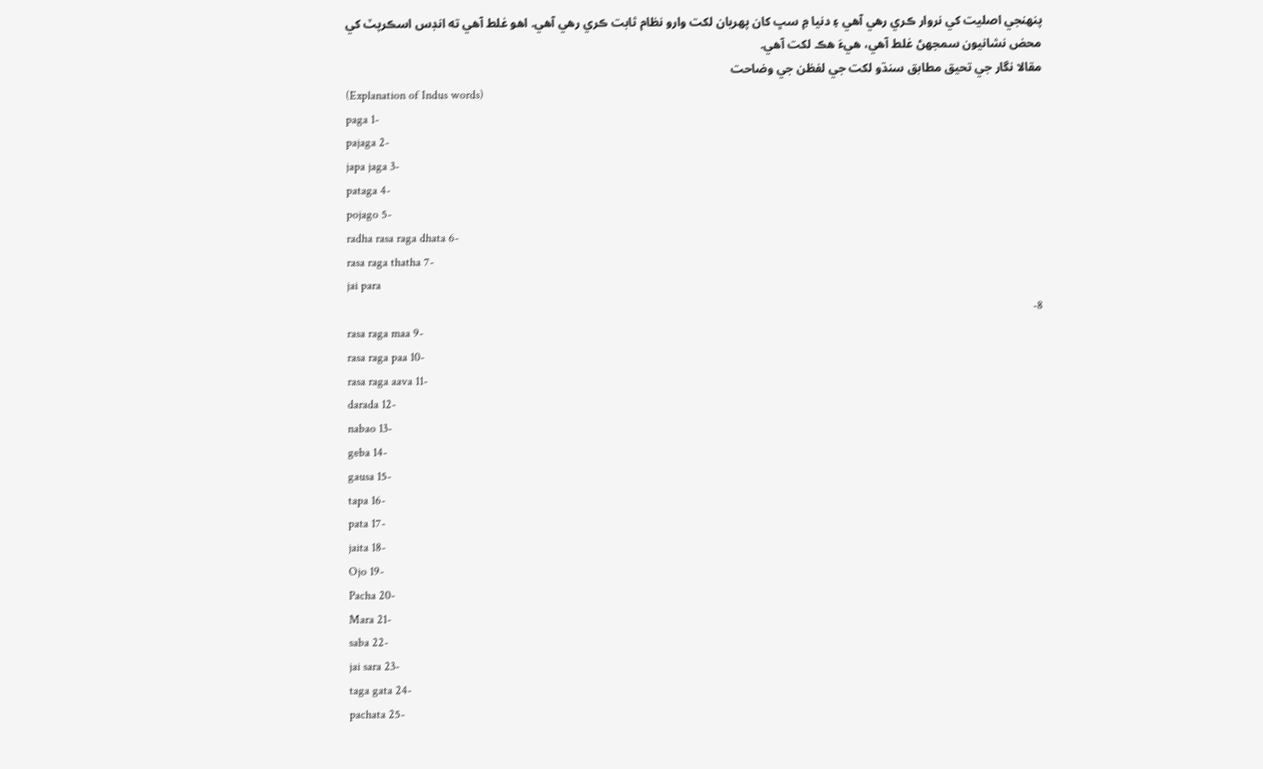پنهنجي اصليت کي نروار ڪري رهي آهي ۽ دنيا ۾ سڀ کان پهريان لکت وارو نظام ثابت ڪري رهي آهي. اهو غلط آهي ته انڊس اسڪرپٽ کي محض نشانيون سمجهڻ غلط آهي، هيءَ هڪ لکت آهي.
مقالا نگار جي تحيق مطابق سنڌو لکت جي لفظن جي وضاحت
(Explanation of Indus words)
paga 1-
pajaga 2-
japa jaga 3-
pataga 4-
pojago 5-
radha rasa raga dhata 6-
rasa raga thatha 7-
jai para
8-
rasa raga maa 9-
rasa raga paa 10-
rasa raga aava 11-
darada 12-
nabao 13-
geba 14-
gausa 15-
tapa 16-
pata 17-
jaita 18-
Ojo 19-
Pacha 20-
Mara 21-
saba 22-
jai sara 23-
taga gata 24-
pachata 25-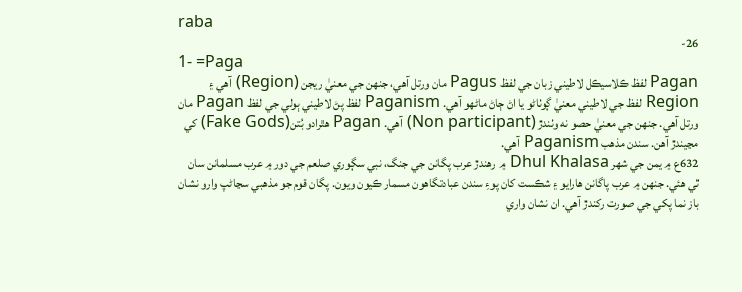raba
26-
1- =Paga
Pagan لفظ ڪلاسيڪل لاطيني زبان جي لفظ Pagus مان ورتل آهي، جنهن جي معنيٰ ريجن (Region) آهي ۽ Region لفظ جي لاطيني معنيٰ ڳوٺاڻو يا اڻ ڄاڻ ماڻهو آهي. Paganism لفظ پڻ لاطيني ٻولي جي لفظ Pagan مان ورتل آهي. جنهن جي معنيٰ حصو نه وٺندڙ (Non participant) آهي. Pagan هٿرادو بُتن(Fake Gods) کي مڃيندڙ آهن. سندن مذهب Paganism آهي.
632ع ۾ يمن جي شهر Dhul Khalasa ۾ رهندڙ عرب پگانن جي جنگ، نبي سڳوري صلعم جي دور ۾ عرب مسلمانن سان ٿي هئي. جنهن ۾ عرب پاگانن هارايو ۽ شڪست کان پوءِ سندن عبادتگاهون مسمار ڪيون ويون. پگان قوم جو مذهبي سڃاڻپ وارو نشان باز نما پکي جي صورت رکندڙ آهي. ان نشان واري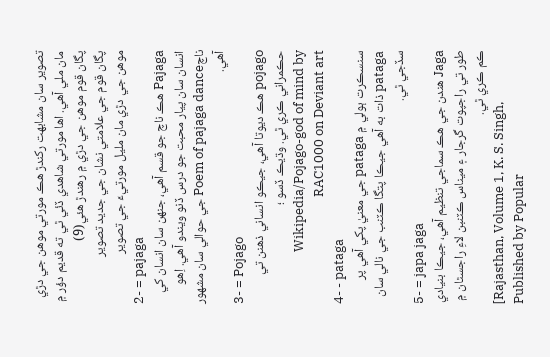تصوير سان مشابهت رکندڙ هڪ مورتي موهن جي دڙي مان ملي آهي. اها مورتي شاهدي ڏئي ٿي ته قديم دؤر ۾ پگان قوم موهن جي دڙي ۾ رهندڙ هئي(9)
پگان قوم جي علامتي نشان جي جديد تصوير
موهن جي دڙي مان مليل مورتيءَ جي تصوير
2- = pajaga
Pajaga هڪ ناچ جو قسم آهي، جنهن سان انسان کي انسان سان پيار محبت جو درس ڏنو ويندو آهي. اِهو ناچPoem of pajaga dance جي حوالي سان مشهور آهي.
3- = Pojago
pojago هڪ ديوتا آهي، جيڪو انساني ذهنن تي حڪمراني ڪري ٿي. وڌيڪ ڏسو ؛ Wikipedia/Pojago-god of mind by RAC1000 on Deviant art
4- - pataga
سنسڪرت ٻولي ۾ pataga جي معنيٰ پکي آهي پر pataga ذات به آهي جيڪا پتگا ڪٽنب جي نالي سان سڏجي ٿي.
5- = japa jaga
Jaga هندن جي هڪ سماجي تنظيم آهي، جيڪا بنيادي طور تي راجپوت گرجار ۽ ميناس ڪٽنبن لاءِ راجسٿان ۾ ڪم ڪري ٿي.
[Rajasthan, Volume 1, K. S. Singh, Published by Popular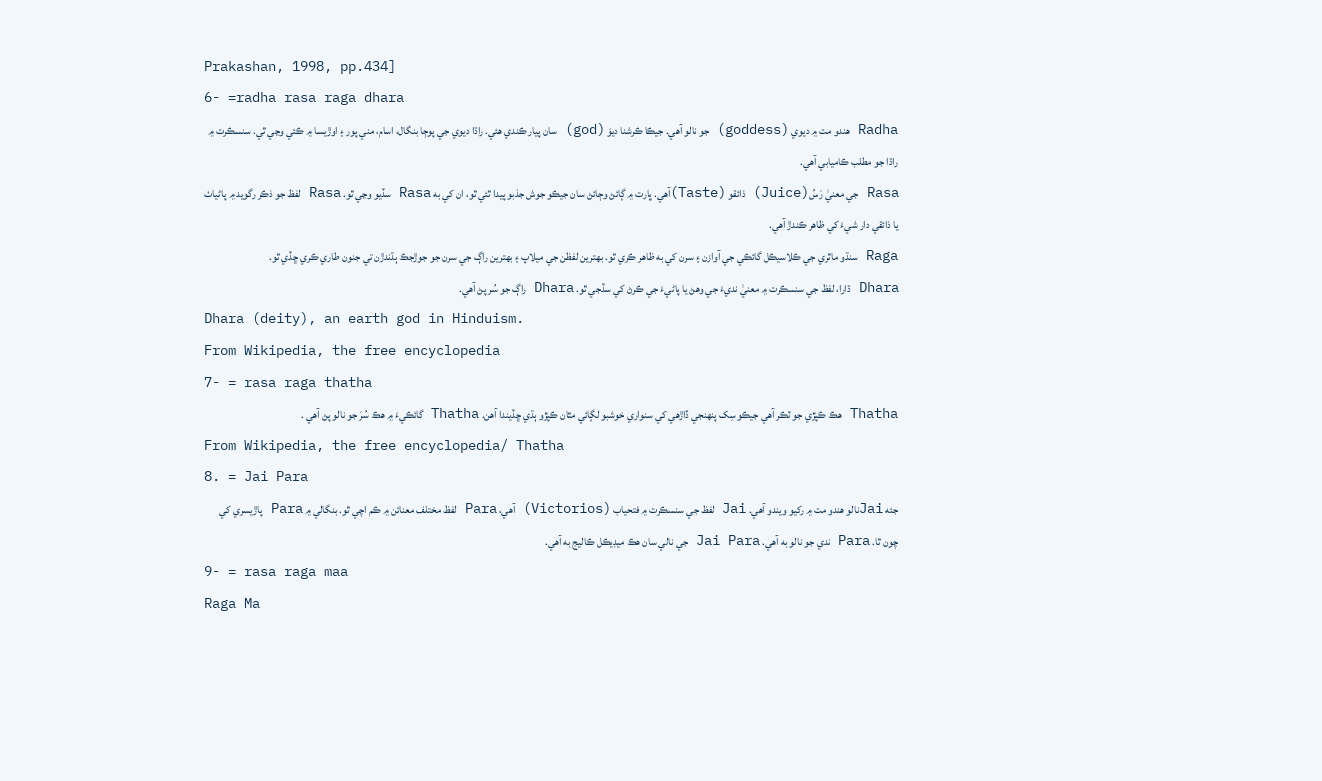Prakashan, 1998, pp.434]
6- =radha rasa raga dhara
Radha هندو مت ۾ ديوي (goddess) جو نالو آهي. جيڪا ڪرشنا ديوَ (god) سان پيار ڪندي هئي. راڌا ديوي جي پوڄا بنگال، اسام، مني پور ۽ اوڙيسا ۾ ڪئي وڃي ٿي. سنسڪرت ۾ راڌا جو مطلب ڪاميابي آهي.
Rasa جي معنيٰ رَسُ(Juice) ذائقو (Taste)آهي. ڀارت ۾ ڳائڻ وڄائڻ سان جيڪو جوش جذبو پيدا ٿئي ٿو، ان کي به Rasa سڏيو وڃي ٿو. Rasa لفظ جو ذڪر رگويد ۾ پاڻياٺ يا ذائقي دار شيءَ کي ظاهر ڪندڙ آهي.
Raga سنڌو ماٿري جي ڪلاسيڪل گائڪي جي آوازن ۽ سرن کي به ظاهر ڪري ٿو. بهترين لفظن جي ميلاپ ۽ بهترين راڳ جي سرن جو جوڙجڪ ٻڌندڙن تي جنون طاري ڪري ڇڏي ٿو.
Dhara ڌارا، لفظ جي سنسڪرت ۾ معنيٰ نديءَ جي وهڻ يا پاڻيءَ جي ڪرڻ کي سڏجي ٿو. Dhara راڳ جو سُر پڻ آهي.
Dhara (deity), an earth god in Hinduism.
From Wikipedia, the free encyclopedia
7- = rasa raga thatha
Thatha هڪ ڪپڙي جو ٽڪر آهي جيڪو سِک پنهنجي ڏاڙهي کي سنواري خوشبو لڳائي مٿان ڪپڙو ٻڌي ڇڏيندا آهن. Thatha گائڪيءَ ۾ هڪ سُرَ جو نالو پڻ آهي .
From Wikipedia, the free encyclopedia/ Thatha
8. = Jai Para
جئه Jaiنالو هندو مت ۾ رکيو ويندو آهي. Jai لفظ جي سنسڪرت ۾ فتحياب (Victorios) آهي، Para لفظ مختلف معنائن ۾ ڪم اچي ٿو. بنگالي ۾ Para پاڙيسري کي چون ٿا. Para ندي جو نالو به آهي. Jai Para جي نالي سان هڪ ميڊيڪل ڪاليج به آهي.
9- = rasa raga maa
Raga Ma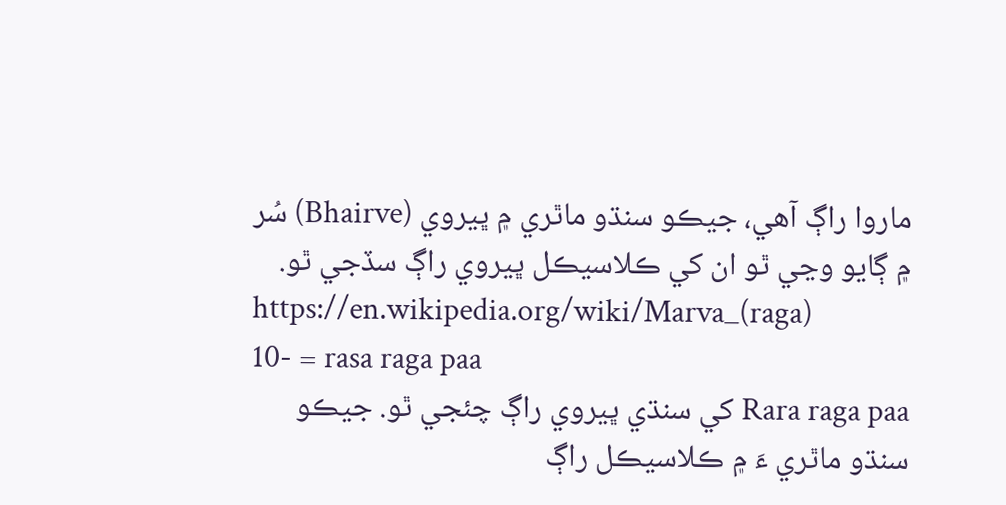ماروا راڳ آهي، جيڪو سنڌو ماٿري ۾ ڀيروي (Bhairve) سُر ۾ ڳايو وڃي ٿو ان کي ڪلاسيڪل ڀيروي راڳ سڏجي ٿو.
https://en.wikipedia.org/wiki/Marva_(raga)
10- = rasa raga paa
Rara raga paa کي سنڌي ڀيروي راڳ چئجي ٿو. جيڪو سنڌو ماٿري ءَ ۾ ڪلاسيڪل راڳ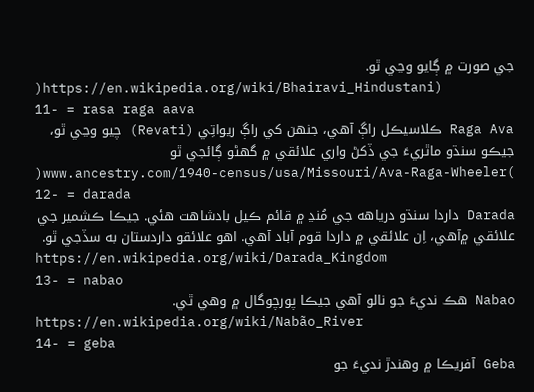جي صورت ۾ ڳايو وڃي ٿو.
)https://en.wikipedia.org/wiki/Bhairavi_Hindustani)
11- = rasa raga aava
Raga Ava ڪلاسيڪل راڳ آهي، جنهن کي راڳ ريواتِي (Revati) چيو وڃي ٿو، جيڪو سنڌو ماٿريءَ جي ڏکڻ واري علائقي ۾ گھڻو ڳائجي ٿو
)www.ancestry.com/1940-census/usa/Missouri/Ava-Raga-Wheeler(
12- = darada
Darada داردا سنڌو درياهه جي مُنڍ ۾ قائم ڪيل بادشاهت هئي. جيڪا ڪشمير جي علائقي ۾آهي، اِن علائقي ۾ داردا قوم آباد آهي. اهو علائقو داردستان به سڏجي ٿو.
https://en.wikipedia.org/wiki/Darada_Kingdom
13- = nabao
Nabao هڪ نديءَ جو نالو آهي جيڪا پورچوگال ۾ وهي ٿي.
https://en.wikipedia.org/wiki/Nabão_River
14- = geba
Geba آفريڪا ۾ وهندڙ نديءَ جو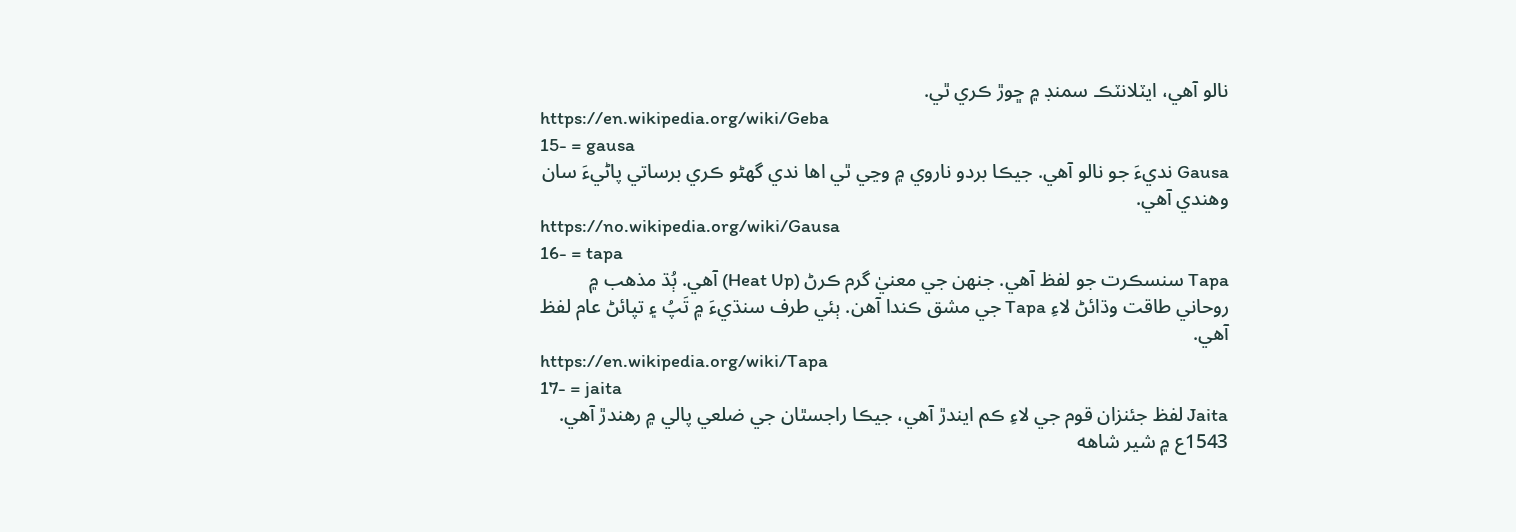نالو آهي، ايٽلانٽڪ سمنڊ ۾ ڇوڙ ڪري ٿي.
https://en.wikipedia.org/wiki/Geba
15- = gausa
Gausa نديءَ جو نالو آهي. جيڪا بردو ناروي ۾ وڃي ٿي اها ندي گھڻو ڪري برساتي پاڻيءَ سان وهندي آهي.
https://no.wikipedia.org/wiki/Gausa
16- = tapa
Tapa سنسڪرت جو لفظ آهي. جنهن جي معنيٰ گرم ڪرڻ (Heat Up) آهي. ٻُڌ مذهب ۾ روحاني طاقت وڌائڻ لاءِ Tapa جي مشق ڪندا آهن. ٻئي طرف سنڌيءَ ۾ تَپُ ۽ تپائڻ عام لفظ آهي.
https://en.wikipedia.org/wiki/Tapa
17- = jaita
Jaita لفظ جئنزان قوم جي لاءِ ڪم ايندڙ آهي، جيڪا راجسٿان جي ضلعي پالي ۾ رهندڙ آهي. 1543ع ۾ شير شاهه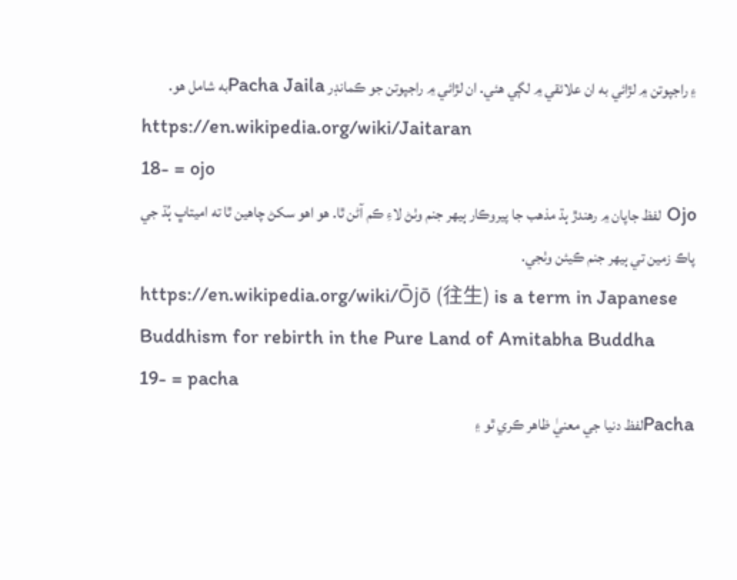۽ راجپوتن ۾ لڙائي به ان علائقي ۾ لڳي هئي. ان لڙائي ۾ راجپوتن جو ڪمانڊر Pacha Jailaبه شامل هو.
https://en.wikipedia.org/wiki/Jaitaran
18- = ojo
Ojo لفظ جاپان ۾ رهندڙ ٻڌ مذهب جا پيروڪار ٻيهر جنم وٺڻ لاءِ ڪم آڻن ٿا. هو اهو سکڻ چاهين ٿا ته اميتاڀ ٻُڌ جي پاڪ زمين تي ٻيهر جنم ڪيئن وٺجي.
https://en.wikipedia.org/wiki/Ōjō (往生) is a term in Japanese Buddhism for rebirth in the Pure Land of Amitabha Buddha
19- = pacha
Pachaلفظ دنيا جي معنيٰ ظاهر ڪري ٿو ۽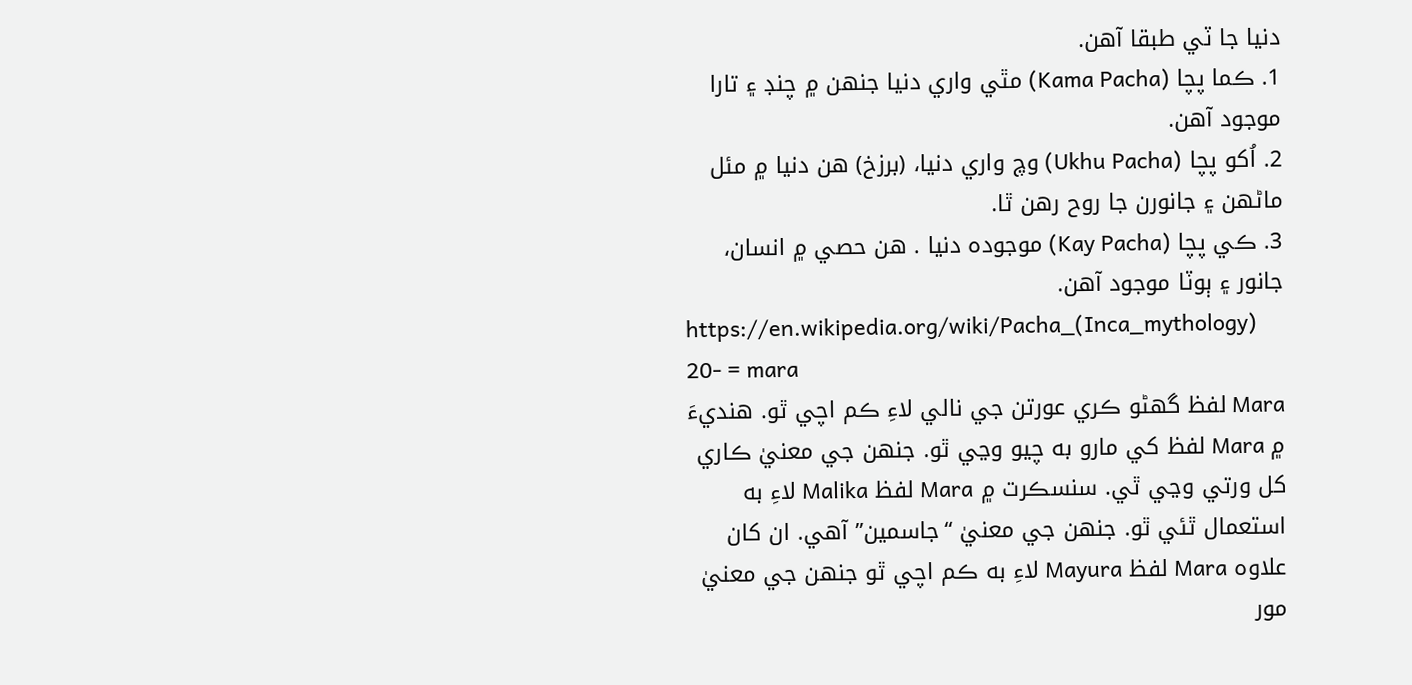دنيا جا ٽي طبقا آهن.
1. ڪما پچا (Kama Pacha) مٿي واري دنيا جنهن ۾ چنڊ ۽ تارا موجود آهن.
2. اُکو پچا (Ukhu Pacha) وچ واري دنيا، (برزخ) هن دنيا ۾ مئل ماڻهن ۽ جانورن جا روح رهن ٿا.
3. ڪي پچا (Kay Pacha) موجوده دنيا . هن حصي ۾ انسان، جانور ۽ ٻوٽا موجود آهن.
https://en.wikipedia.org/wiki/Pacha_(Inca_mythology)
20- = mara
Mara لفظ گھڻو ڪري عورتن جي نالي لاءِ ڪم اچي ٿو. هنديءَ ۾ Mara لفظ کي مارو به چيو وڃي ٿو. جنهن جي معنيٰ ڪاري کل ورتي وڃي ٿي. سنسڪرت ۾ Mara لفظ Malika لاءِ به استعمال ٿئي ٿو. جنهن جي معنيٰ “جاسمين” آهي. ان کان علاوه Mara لفظ Mayura لاءِ به ڪم اچي ٿو جنهن جي معنيٰ مور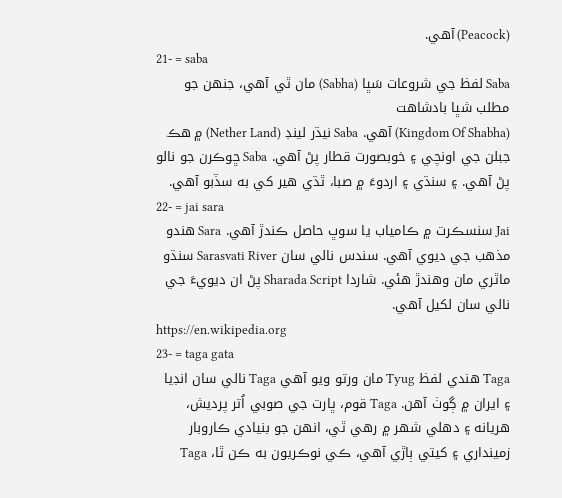(Peacock) آهي.
21- = saba
Saba لفظ جي شروعات سَڀا (Sabha) مان ٿي آهي، جنهن جو مطلب شڀا بادشاهت
(Kingdom Of Shabha) آهي. Saba نيڌر لينڊ (Nether Land) ۾ هڪ جبلن جي اونچي ۽ خوبصورت قطار پڻ آهي. Saba ڇوڪرن جو نالو پڻ آهي. ۽ سنڌي ۽ اردوءَ ۾ صبا، ٿڌي هير کي به سڏبو آهي.
22- = jai sara
Jai سنسڪرت ۾ ڪامياب يا سوڀ حاصل ڪندڙ آهي. Sara هندو مذهب جي ديوي آهي. سندس نالي سان Sarasvati River سنڌو ماٿري مان وهندڙ هئي. شاردا Sharada Script پڻ ان ديويءَ جي نالي سان لکيل آهي.
https://en.wikipedia.org
23- = taga gata
Taga هندي لفظ Tyug مان ورتو ويو آهي Taga نالي سان انڊيا ۽ ايران ۾ ڳوٺ آهن. Taga قوم، ڀارت جي صوبي اُتر پرديش، هريانه ۽ دهلي شهر ۾ رهي ٿي، انهن جو بنيادي ڪاروبار زمينداري ۽ کيتي ٻاڙي آهي، ڪي نوڪريون به ڪن ٿا، Taga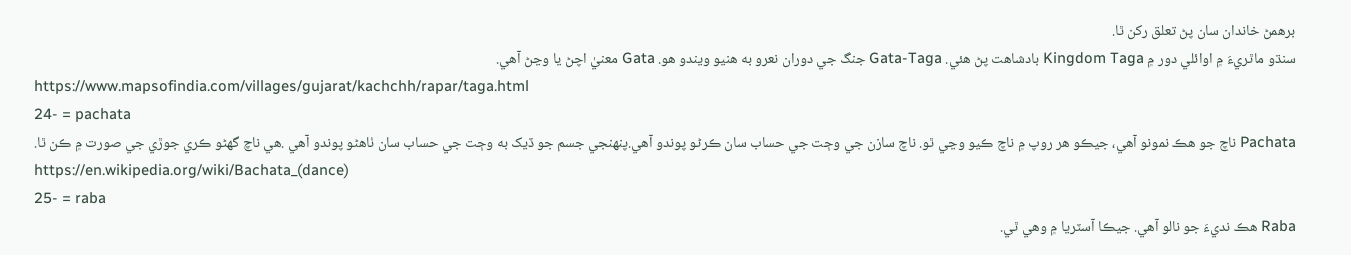برهمڻ خاندان سان پڻ تعلق رکن ٿا.
سنڌو ماٿريءَ ۾ اوائلي دور ۾ Kingdom Taga بادشاهت پڻ هئي. Gata-Taga جنگ جي دوران نعرو به هنيو ويندو هو. Gata معنيٰ اچڻ يا وڃڻ آهي.
https://www.mapsofindia.com/villages/gujarat/kachchh/rapar/taga.html
24- = pachata
Pachata ناچ جو هڪ نمونو آهي، جيڪو هر روپ ۾ ناچ ڪيو وڃي ٿو. ناچ سازن جي وڄت جي حساب سان ڪرڻو پوندو آهي.پنهنجي جسم جو ڏيک به وڄت جي حساب سان ٺاهڻو پوندو آهي .هي ناچ گهڻو ڪري جوڙي جي صورت ۾ ڪن ٿا.
https://en.wikipedia.org/wiki/Bachata_(dance)
25- = raba
Raba هڪ نديءَ جو نالو آهي. جيڪا آسٽريا ۾ وهي ٿي.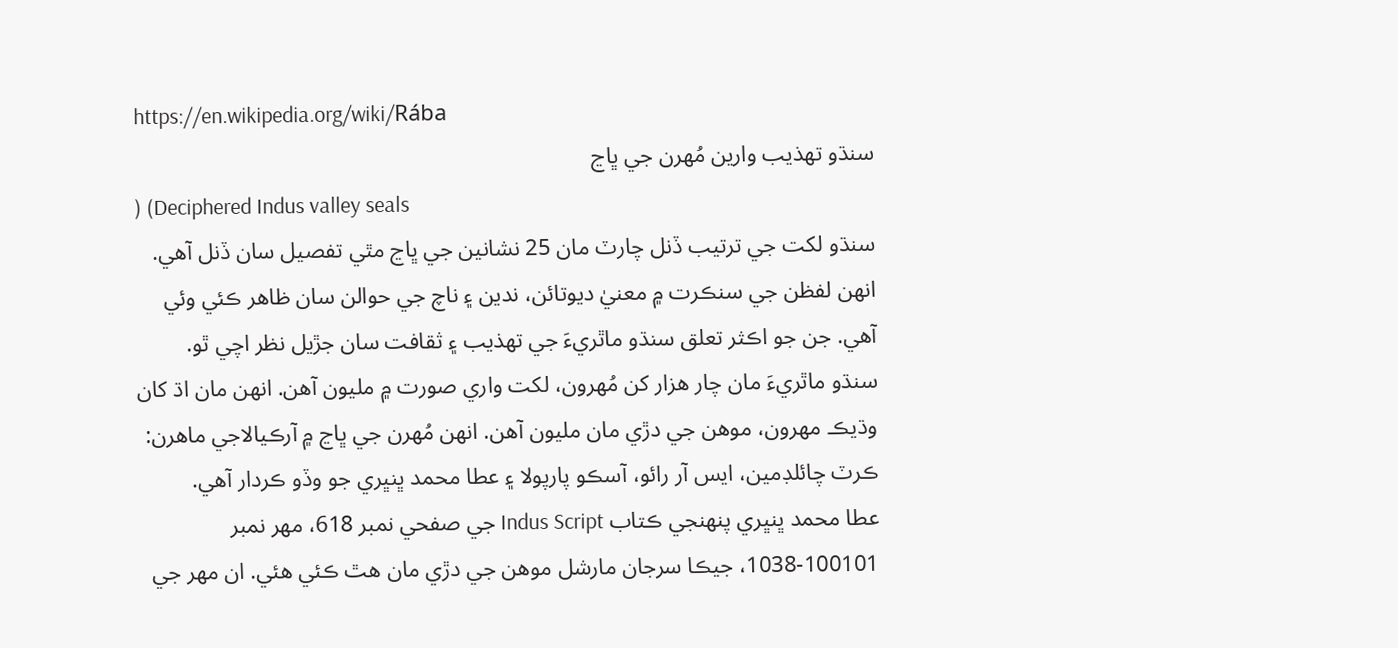https://en.wikipedia.org/wiki/Rába
سنڌو تهذيب وارين مُهرن جي ڀاڃ
) (Deciphered Indus valley seals
سنڌو لکت جي ترتيب ڏنل چارٽ مان 25 نشانين جي ڀاڃ مٿي تفصيل سان ڏنل آهي. انهن لفظن جي سنڪرت ۾ معنيٰ ديوتائن، ندين ۽ ناچ جي حوالن سان ظاهر ڪئي وئي آهي. جن جو اڪثر تعلق سنڌو ماٿريءَ جي تهذيب ۽ ثقافت سان جڙيل نظر اچي ٿو.
سنڌو ماٿريءَ مان چار هزار کن مُهرون، لکت واري صورت ۾ مليون آهن. انهن مان اڌ کان وڌيڪ مهرون، موهن جي دڙي مان مليون آهن. انهن مُهرن جي ڀاڃ ۾ آرڪيالاجي ماهرن: ڪرٽ چائلڊمين، ايس آر رائو، آسڪو پارپولا ۽ عطا محمد ڀنڀري جو وڏو ڪردار آهي.
عطا محمد ڀنڀري پنهنجي ڪتاب Indus Script جي صفحي نمبر 618، مهر نمبر 100101-1038، جيڪا سرجان مارشل موهن جي دڙي مان هٿ ڪئي هئي. ان مهر جي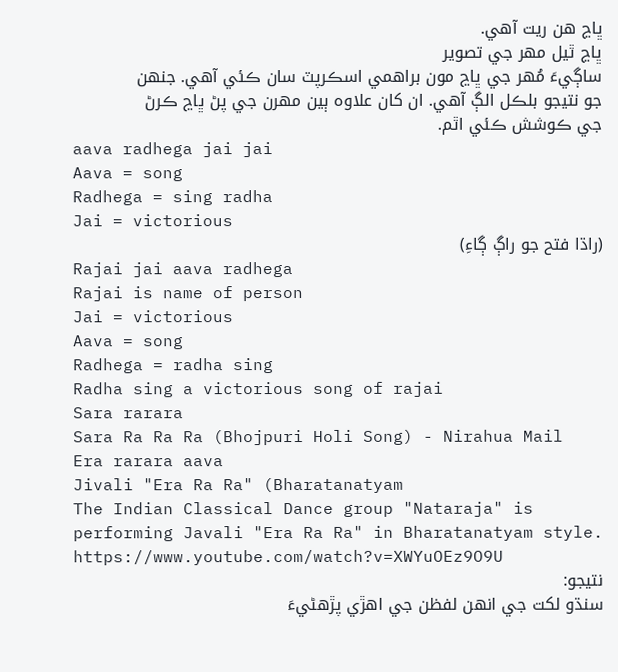ڀاڃ هن ريت آهي.
ڀاڃ ٿيل مهر جي تصوير
ساڳيءَ مُهر جي ڀاڃ مون براهمي اسڪرپٽ سان ڪئي آهي. جنهن جو نتيجو بلڪل الڳ آهي. ان کان علاوه ٻين مهرن جي پڻ ڀاڃ ڪرڻ جي ڪوشش ڪئي اٿم.
aava radhega jai jai
Aava = song
Radhega = sing radha
Jai = victorious
(راڌا فتح جو راڳ ڳاءِ)
Rajai jai aava radhega
Rajai is name of person
Jai = victorious
Aava = song
Radhega = radha sing
Radha sing a victorious song of rajai
Sara rarara
Sara Ra Ra Ra (Bhojpuri Holi Song) - Nirahua Mail
Era rarara aava
Jivali "Era Ra Ra" (Bharatanatyam
The Indian Classical Dance group "Nataraja" is performing Javali "Era Ra Ra" in Bharatanatyam style. https://www.youtube.com/watch?v=XWYuOEz9O9U
نتيجو:
سنڌو لکت جي انهن لفظن جي اهڙي پڙهڻيءَ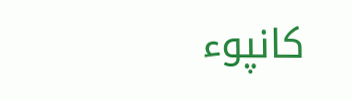کانپوء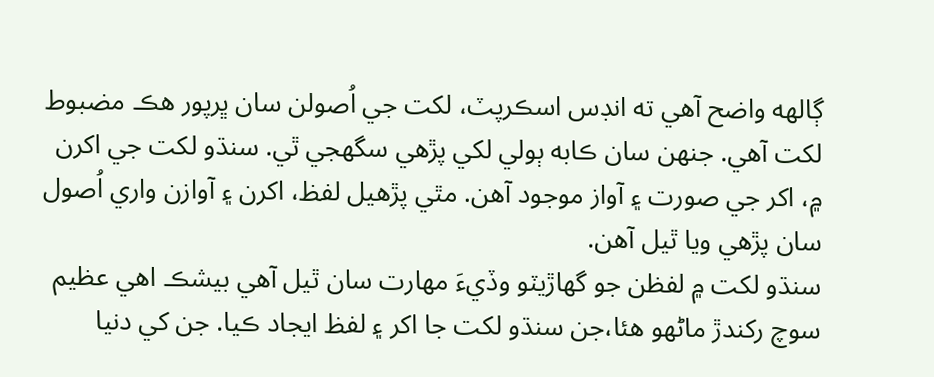ڳالهه واضح آهي ته انڊس اسڪرپٽ، لکت جي اُصولن سان ڀرپور هڪ مضبوط لکت آهي. جنهن سان ڪابه ٻولي لکي پڙهي سگهجي ٿي. سنڌو لکت جي اکرن ۾، اکر جي صورت ۽ آواز موجود آهن. مٿي پڙهيل لفظ، اکرن ۽ آوازن واري اُصول سان پڙهي ويا ٿيل آهن.
سنڌو لکت ۾ لفظن جو گهاڙيٽو وڏيءَ مهارت سان ٿيل آهي بيشڪ اهي عظيم سوچ رکندڙ ماڻهو هئا،جن سنڌو لکت جا اکر ۽ لفظ ايجاد ڪيا. جن کي دنيا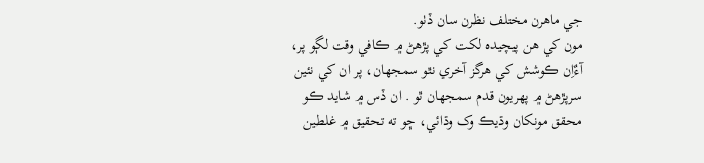جي ماهرن مختلف نظرن سان ڏٺو.
مون کي هن پيچيده لکت کي پڙهڻ ۾ ڪافي وقت لڳو پر، آءٌاِن ڪوشش کي هرگز آخري نٿو سمجهان، پر ان کي نئين سرپڙهڻ ۾ پهريون قدم سمجھان ٿو . ان ڏس ۾ شايد ڪو محقق مونکان وڌيڪ وک وڌائي، ڇو ته تحقيق ۾ غلطين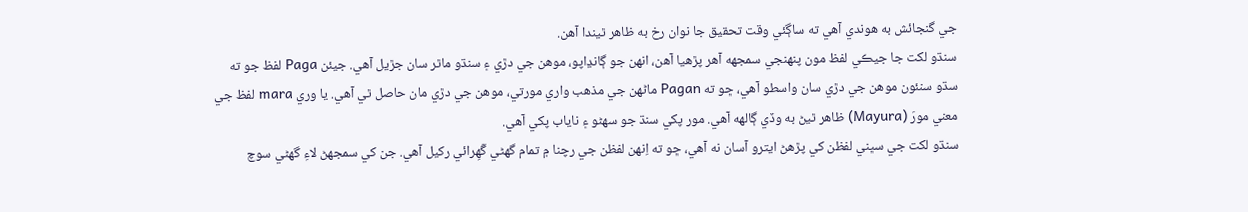جي گنجائش به هوندي آهي ته ساڳئي وقت تحقيق جا نوان رخ به ظاهر ٿيندا آهن.
سنڌو لکت جا جيڪي لفظ مون پنهنجي سمجهه آهر پڙهيا آهن، انهن جو ڳانڍاپو، موهن جي دڙي ۽ سنڌو ماٿر سان جڙيل آهي. جيئن Paga لفظ جو ته سڌو سنئون موهن جي دڙي سان واسطو آهي، ڇو ته Pagan ماڻهن جي مذهب واري مورتي، موهن جي دڙي مان حاصل ٿي آهي. يا وري mara لفظ جي معني مورَ (Mayura) ظاهر ٿيڻ به وڏي ڳالهه آهي. مور پکي سنڌ جو سهڻو ۽ ناياب پکي آهي.
سنڌو لکت جي سڀني لفظن کي پڙهڻ ايترو آسان نه آهي، ڇو ته اِنهن لفظن جي رچنا ۾ تمام گهڻي گَهِرائي رکيل آهي. جن کي سمجهڻ لاءِ گهڻي سوچ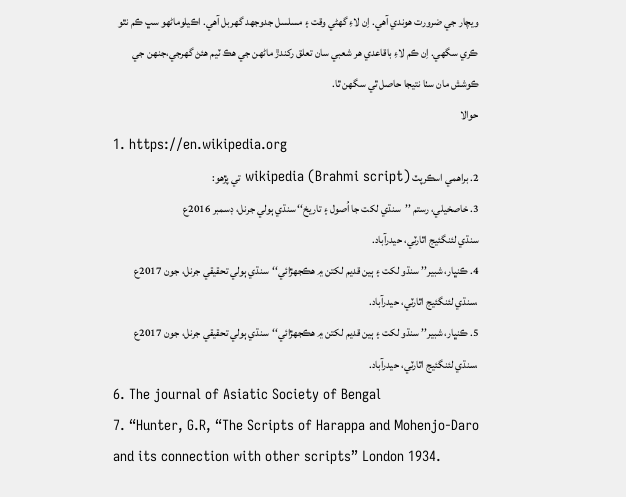ويچار جي ضرورت هوندي آهي. اِن لاءِ گهڻي وقت ۽ مسلسل جدوجهد گهربل آهي. اڪيلوماڻهو سڀ ڪم نٿو ڪري سگهي. اِن ڪم لاءِ باقاعدي هر شعبي سان تعلق رکندڙ ماڻهن جي هڪ ٽيم هئڻ گهرجي،جنهن جي ڪوشش مان سٺا نتيجا حاصل ٿي سگهن ٿا.
حوالا
1. https://en.wikipedia.org
2. براهمي اسڪرپٽ (Brahmi script) wikipedia تي پڙهو:
3. خاصخيلي، رستم ’’سنڌي لکت جا اُصول ۽ تاريخ‘‘ سنڌي ٻولي جرنل، ڊسمبر 2016ع
سنڌي لئنگئيج اٿارٽي، حيدرآباد.
4. ڪنڀار، شبير’’ سنڌو لکت ۽ ٻين قديم لکتن ۾ هڪجهڙائي‘‘سنڌي ٻولي تحقيقي جرنل، جون 2017ع ،سنڌي لئنگئيج اٿارٽي، حيدرآباد.
5. ڪنڀار، شبير’’ سنڌو لکت ۽ ٻين قديم لکتن ۾ هڪجهڙائي‘‘سنڌي ٻولي تحقيقي جرنل، جون 2017ع ،سنڌي لئنگئيج اٿارٽي، حيدرآباد.
6. The journal of Asiatic Society of Bengal
7. “Hunter, G.R, “The Scripts of Harappa and Mohenjo-Daro and its connection with other scripts” London 1934.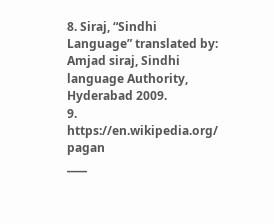8. Siraj, “Sindhi Language” translated by: Amjad siraj, Sindhi language Authority, Hyderabad 2009.
9. https://en.wikipedia.org/ pagan
____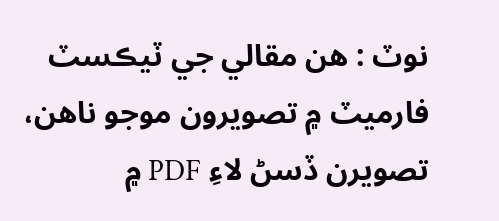نوٽ : هن مقالي جي ٽيڪسٽ فارميٽ ۾ تصويرون موجو ناهن، تصويرن ڏسڻ لاءِ PDF ۾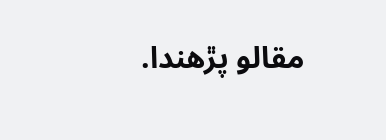مقالو پڙهندا.